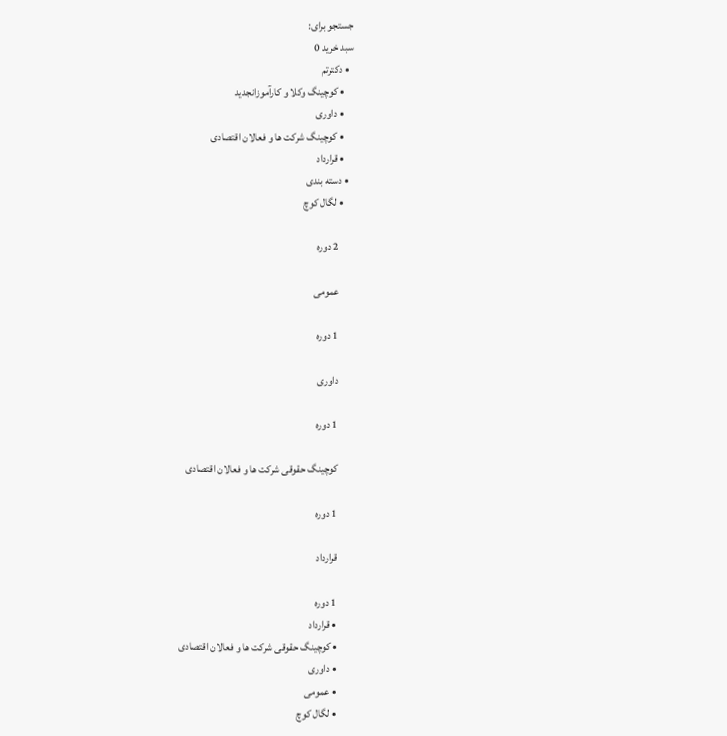جستجو برای:
سبد خرید 0
  • دکترتم
    • کوچینگ وکلا و کارآموزانجدید
    • داوری
    • کوچینگ شرکت ها و فعالان اقتصادی
    • قرارداد
  • دسته بندی
    • لگال کوچ

      2 دوره

      عمومی

      1 دوره

      داوری

      1 دوره

      کوچینگ حقوقی شرکت ها و فعالان اقتصادی

      1 دوره

      قرارداد

      1 دوره
      • قرارداد
      • کوچینگ حقوقی شرکت ها و فعالان اقتصادی
      • داوری
      • عمومی
      • لگال کوچ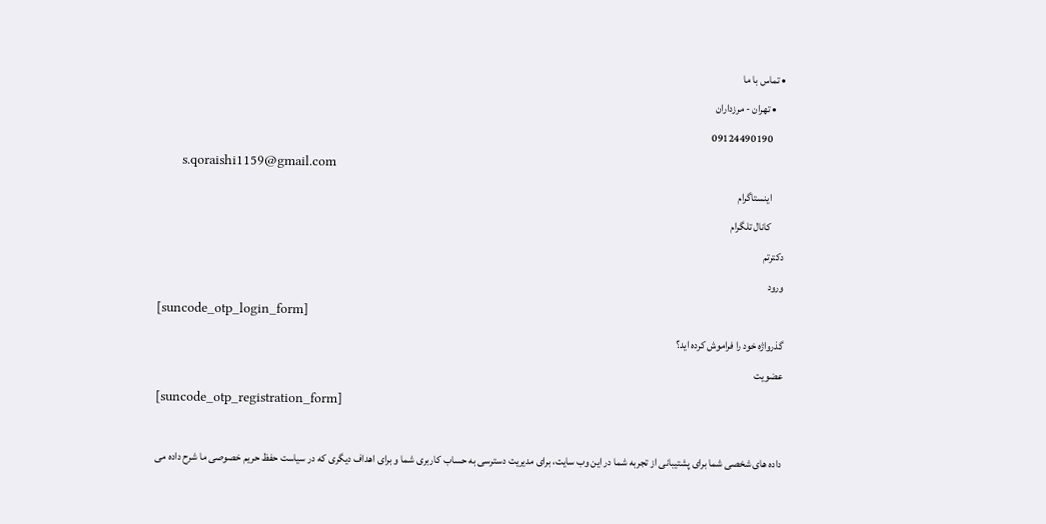• تماس با ما
    • تهران - مرزداران
      09124490190
      s.qoraishi1159@gmail.com
      اینستاگرام
      کانال تلگرام
دکترتم
ورود
[suncode_otp_login_form]
گذرواژه خود را فراموش کرده اید؟
عضویت
[suncode_otp_registration_form]

داده های شخصی شما برای پشتیبانی از تجربه شما در این وب سایت، برای مدیریت دسترسی به حساب کاربری شما و برای اهداف دیگری که در سیاست حفظ حریم خصوصی ما شرح داده می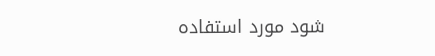شود مورد استفاده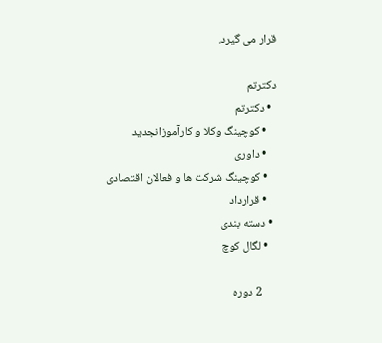قرار می گیرد.

دکترتم
  • دکترتم
    • کوچینگ وکلا و کارآموزانجدید
    • داوری
    • کوچینگ شرکت ها و فعالان اقتصادی
    • قرارداد
  • دسته بندی
    • لگال کوچ

      2 دوره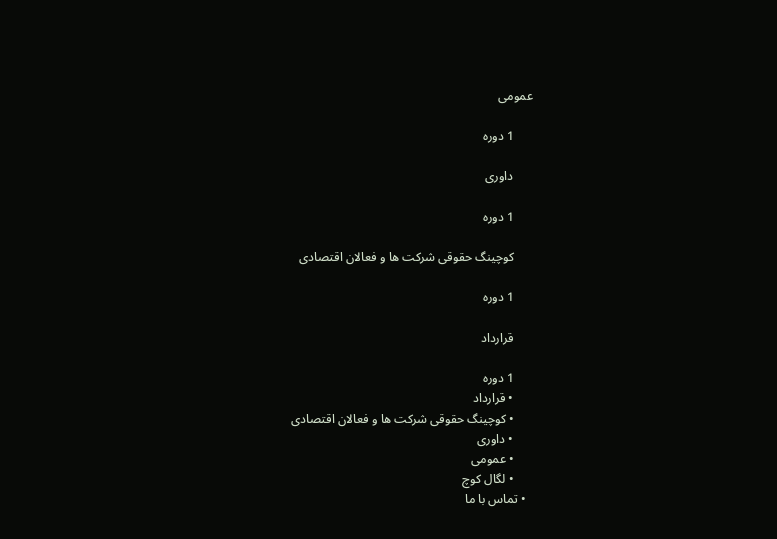عمومی

      1 دوره

      داوری

      1 دوره

      کوچینگ حقوقی شرکت ها و فعالان اقتصادی

      1 دوره

      قرارداد

      1 دوره
      • قرارداد
      • کوچینگ حقوقی شرکت ها و فعالان اقتصادی
      • داوری
      • عمومی
      • لگال کوچ
  • تماس با ما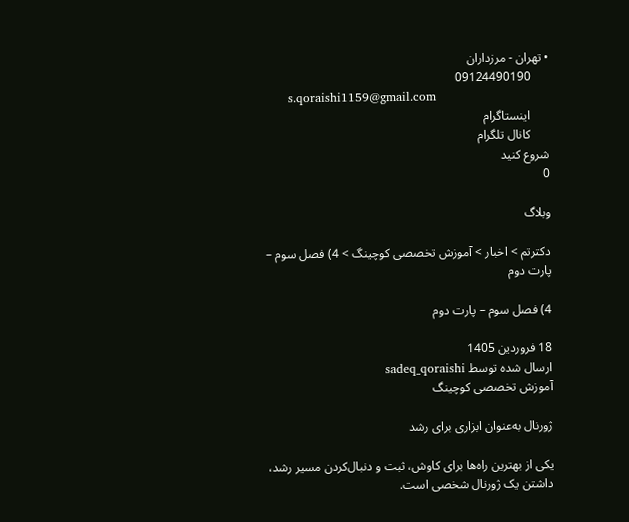• تهران - مرزداران
      09124490190
      s.qoraishi1159@gmail.com
      اینستاگرام
      کانال تلگرام
شروع کنید
0

وبلاگ

دکترتم > اخبار > آموزش تخصصی کوچینگ > 4) فصل سوم – پارت دوم

4) فصل سوم – پارت دوم

18 فروردین 1405
ارسال شده توسط sadeq_qoraishi
آموزش تخصصی کوچینگ

ژورنال به‌عنوان ابزاری برای رشد

یکی از بهترین راه‌ها برای کاوش، ثبت و دنبال‌کردن مسیر رشد، داشتن یک ژورنال شخصی است.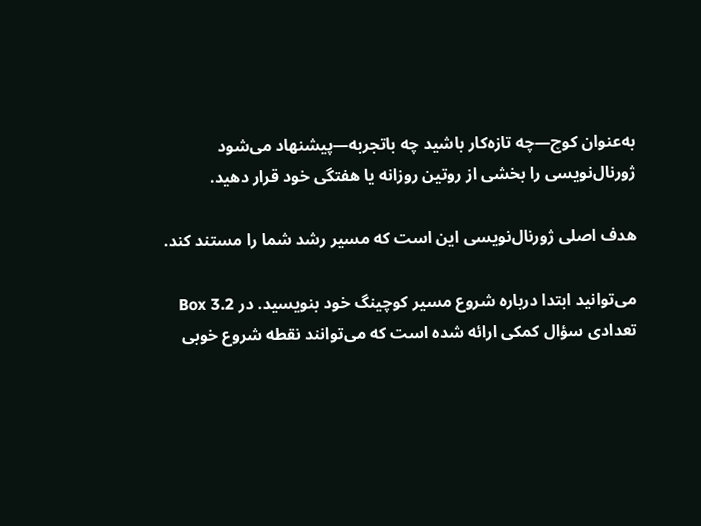به‌عنوان کوچ—چه تازه‌کار باشید چه باتجربه—پیشنهاد می‌شود ژورنال‌نویسی را بخشی از روتین روزانه یا هفتگی خود قرار دهید.

هدف اصلی ژورنال‌نویسی این است که مسیر رشد شما را مستند کند.

می‌توانید ابتدا درباره شروع مسیر کوچینگ خود بنویسید. در Box 3.2 تعدادی سؤال کمکی ارائه شده است که می‌توانند نقطه شروع خوبی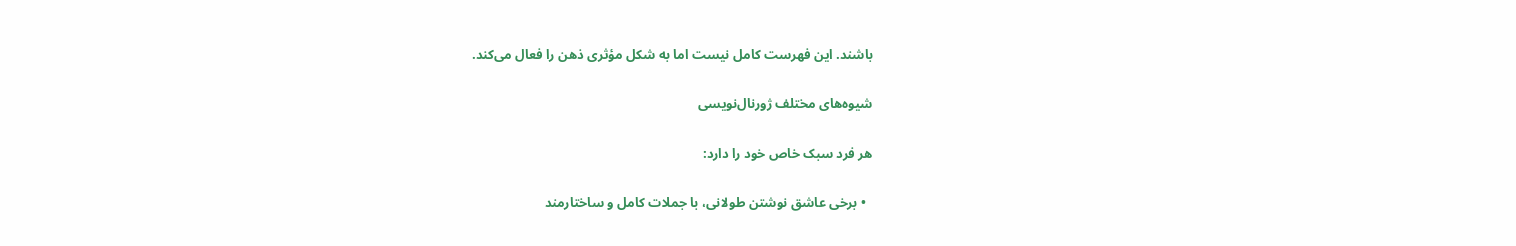باشند. این فهرست کامل نیست اما به شکل مؤثری ذهن را فعال می‌کند.

شیوه‌های مختلف ژورنال‌نویسی

هر فرد سبک خاص خود را دارد:

  • برخی عاشق نوشتن طولانی، با جملات کامل و ساختارمند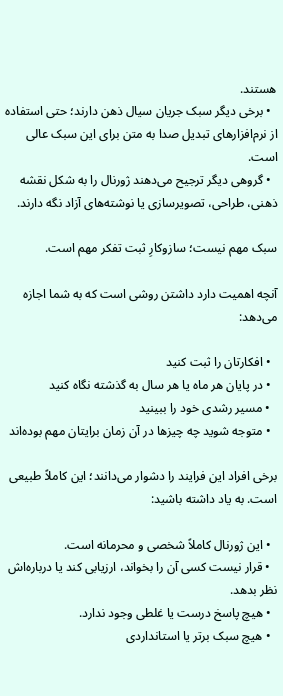هستند.
  • برخی دیگر سبک جریان سیال ذهن دارند؛ حتی استفاده از نرم‌افزارهای تبدیل صدا به متن برای این سبک عالی است.
  • گروهی دیگر ترجیح می‌دهند ژورنال را به شکل نقشه ذهنی، طراحی، تصویرسازی یا نوشته‌های آزاد نگه دارند.

سبک مهم نیست؛ سازوکارِ ثبت تفکر مهم است.

آنچه اهمیت دارد داشتن روشی است که به شما اجازه می‌دهد:

  • افکارتان را ثبت کنید
  • در پایان هر ماه یا هر سال به گذشته نگاه کنید
  • مسیر رشدی خود را ببینید
  • متوجه شوید چه چیزها در آن زمان برایتان مهم بوده‌اند

برخی افراد این فرایند را دشوار می‌دانند؛ این کاملاً طبیعی است. به یاد داشته باشید:

  • این ژورنال کاملاً شخصی و محرمانه است.
  • قرار نیست کسی آن را بخواند، ارزیابی کند یا درباره‌اش نظر بدهد.
  • هیچ پاسخ درست یا غلطی وجود ندارد.
  • هیچ سبک برتر یا استانداردی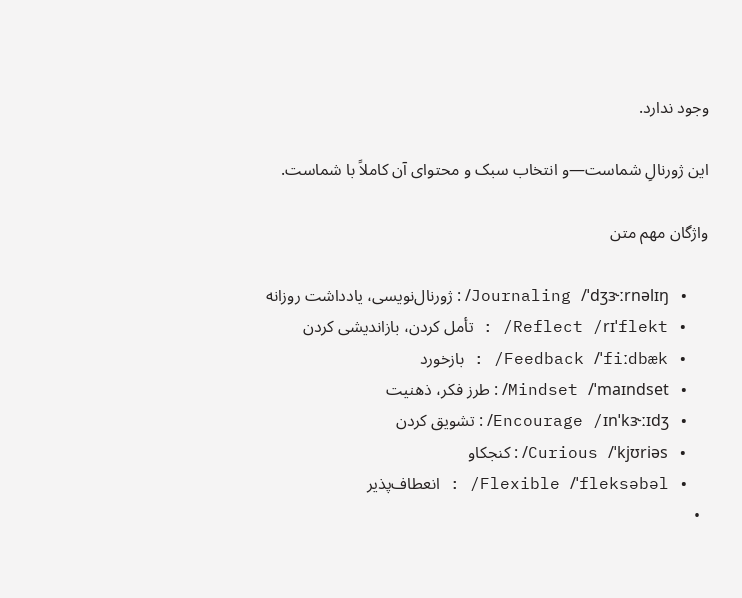وجود ندارد.

این ژورنالِ شماست—و انتخاب سبک و محتوای آن کاملاً با شماست.

واژگان مهم متن

  • Journaling /ˈdʒɝːrnəlɪŋ/ : ژورنال‌نویسی، یادداشت روزانه
  • Reflect /rɪˈflekt/ : تأمل کردن، بازاندیشی کردن
  • Feedback /ˈfiːdbæk/ : بازخورد
  • Mindset /ˈmaɪndset/ : طرز فکر، ذهنیت
  • Encourage /ɪnˈkɝːɪdʒ/ : تشویق کردن
  • Curious /ˈkjʊriəs/ : کنجکاو
  • Flexible /ˈfleksəbəl/ : انعطاف‌پذیر
  •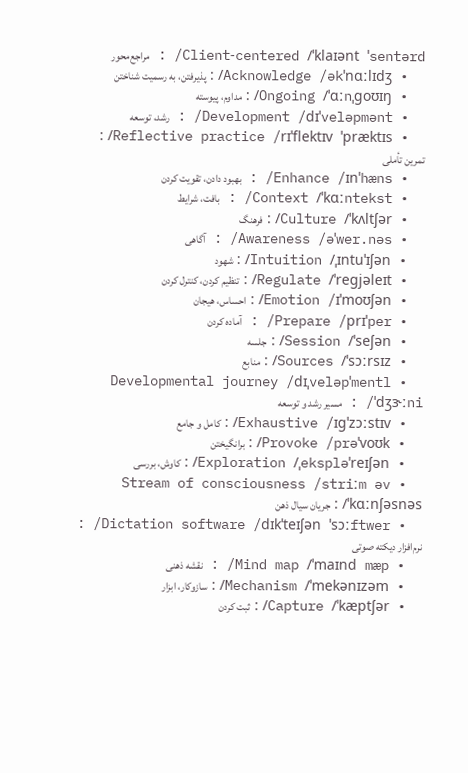Client‑centered /ˈklaɪənt ˈsentərd/ : مراجع‌محور
  • Acknowledge /əkˈnɑːlɪdʒ/ : پذیرفتن، به رسمیت شناختن
  • Ongoing /ˈɑːnˌɡoʊɪŋ/ : مداوم، پیوسته
  • Development /dɪˈveləpmənt/ : رشد، توسعه
  • Reflective practice /rɪˈflektɪv ˈpræktɪs/ : تمرین تأملی
  • Enhance /ɪnˈhæns/ : بهبود دادن، تقویت کردن
  • Context /ˈkɑːntekst/ : بافت، شرایط
  • Culture /ˈkʌltʃər/ : فرهنگ
  • Awareness /əˈwer.nəs/ : آگاهی
  • Intuition /ˌɪntuˈɪʃən/ : شهود
  • Regulate /ˈreɡjəleɪt/ : تنظیم کردن، کنترل کردن
  • Emotion /ɪˈmoʊʃən/ : احساس، هیجان
  • Prepare /prɪˈper/ : آماده کردن
  • Session /ˈseʃən/ : جلسه
  • Sources /ˈsɔːrsɪz/ : منابع
  • Developmental journey /dɪˌveləpˈmentl ˈdʒɝːni/ : مسیر رشد و توسعه
  • Exhaustive /ɪɡˈzɔːstɪv/ : کامل و جامع
  • Provoke /prəˈvoʊk/ : برانگیختن
  • Exploration /ˌekspləˈreɪʃən/ : کاوش، بررسی
  • Stream of consciousness /striːm əv ˈkɑːnʃəsnəs/ : جریان سیال ذهن
  • Dictation software /dɪkˈteɪʃən ˈsɔːftwer/ : نرم‌افزار دیکته صوتی
  • Mind map /ˈmaɪnd mæp/ : نقشه ذهنی
  • Mechanism /ˈmekənɪzəm/ : سازوکار، ابزار
  • Capture /ˈkæptʃər/ : ثبت کردن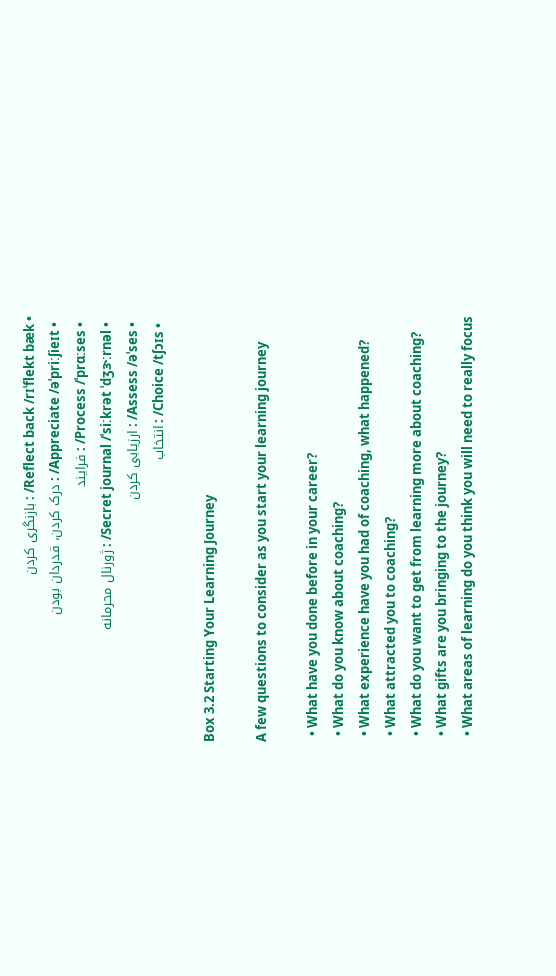• Reflect back /rɪˈflekt bæk/ : بازنگری کردن
  • Appreciate /əˈpriːʃieɪt/ : درک کردن، قدردان بودن
  • Process /ˈprɑːses/ : فرایند
  • Secret journal /ˈsiːkrət ˈdʒɝːrnəl/ : ژورنال محرمانه
  • Assess /əˈses/ : ارزیابی کردن
  • Choice /tʃɔɪs/ : انتخاب

Box 3.2 Starting Your Learning Journey

A few questions to consider as you start your learning journey

  • What have you done before in your career?
  • What do you know about coaching?
  • What experience have you had of coaching, what happened?
  • What attracted you to coaching?
  • What do you want to get from learning more about coaching?
  • What gifts are you bringing to the journey?
  • What areas of learning do you think you will need to really focus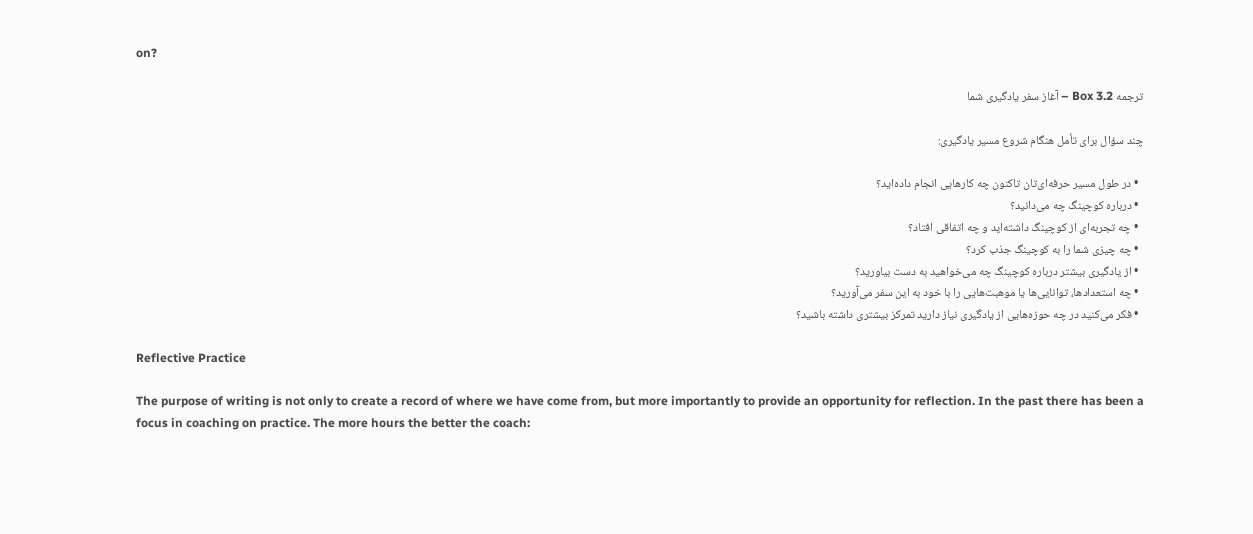on?

ترجمه Box 3.2 – آغاز سفر یادگیری شما

چند سؤال برای تأمل هنگام شروع مسیر یادگیری:

  • در طول مسیر حرفه‌ای‌تان تاکنون چه کارهایی انجام داده‌اید؟
  • درباره کوچینگ چه می‌دانید؟
  • چه تجربه‌ای از کوچینگ داشته‌اید و چه اتفاقی افتاد؟
  • چه چیزی شما را به کوچینگ جذب کرد؟
  • از یادگیری بیشتر درباره کوچینگ چه می‌خواهید به دست بیاورید؟
  • چه استعدادها، توانایی‌ها یا موهبت‌هایی را با خود به این سفر می‌آورید؟
  • فکر می‌کنید در چه حوزه‌هایی از یادگیری نیاز دارید تمرکز بیشتری داشته باشید؟

Reflective Practice

The purpose of writing is not only to create a record of where we have come from, but more importantly to provide an opportunity for reflection. In the past there has been a focus in coaching on practice. The more hours the better the coach: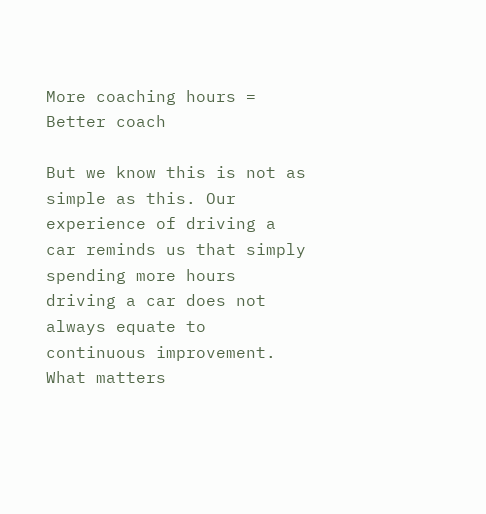More coaching hours = Better coach

But we know this is not as simple as this. Our experience of driving a car reminds us that simply spending more hours driving a car does not always equate to continuous improvement. What matters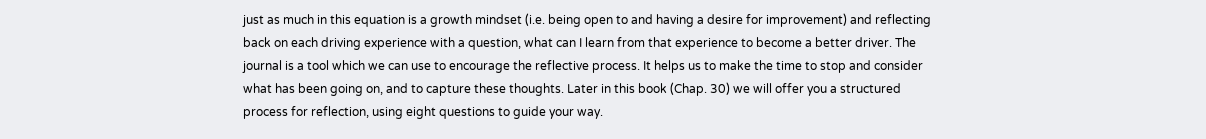just as much in this equation is a growth mindset (i.e. being open to and having a desire for improvement) and reflecting back on each driving experience with a question, what can I learn from that experience to become a better driver. The journal is a tool which we can use to encourage the reflective process. It helps us to make the time to stop and consider what has been going on, and to capture these thoughts. Later in this book (Chap. 30) we will offer you a structured process for reflection, using eight questions to guide your way.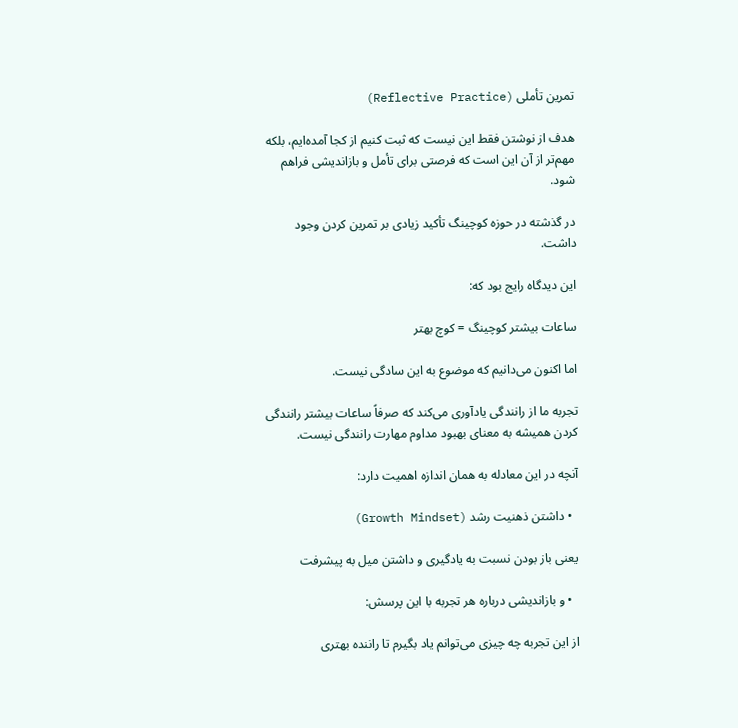تمرین تأملی (Reflective Practice)

هدف از نوشتن فقط این نیست که ثبت کنیم از کجا آمده‌ایم، بلکه مهم‌تر از آن این است که فرصتی برای تأمل و بازاندیشی فراهم شود.

در گذشته در حوزه کوچینگ تأکید زیادی بر تمرین کردن وجود داشت.

این دیدگاه رایج بود که:

ساعات بیشتر کوچینگ = کوچ بهتر

اما اکنون می‌دانیم که موضوع به این سادگی نیست.

تجربه ما از رانندگی یادآوری می‌کند که صرفاً ساعات بیشتر رانندگی کردن همیشه به معنای بهبود مداوم مهارت رانندگی نیست.

آنچه در این معادله به همان اندازه اهمیت دارد:

  • داشتن ذهنیت رشد (Growth Mindset)

یعنی باز بودن نسبت به یادگیری و داشتن میل به پیشرفت

  • و بازاندیشی درباره هر تجربه با این پرسش:

از این تجربه چه چیزی می‌توانم یاد بگیرم تا راننده بهتری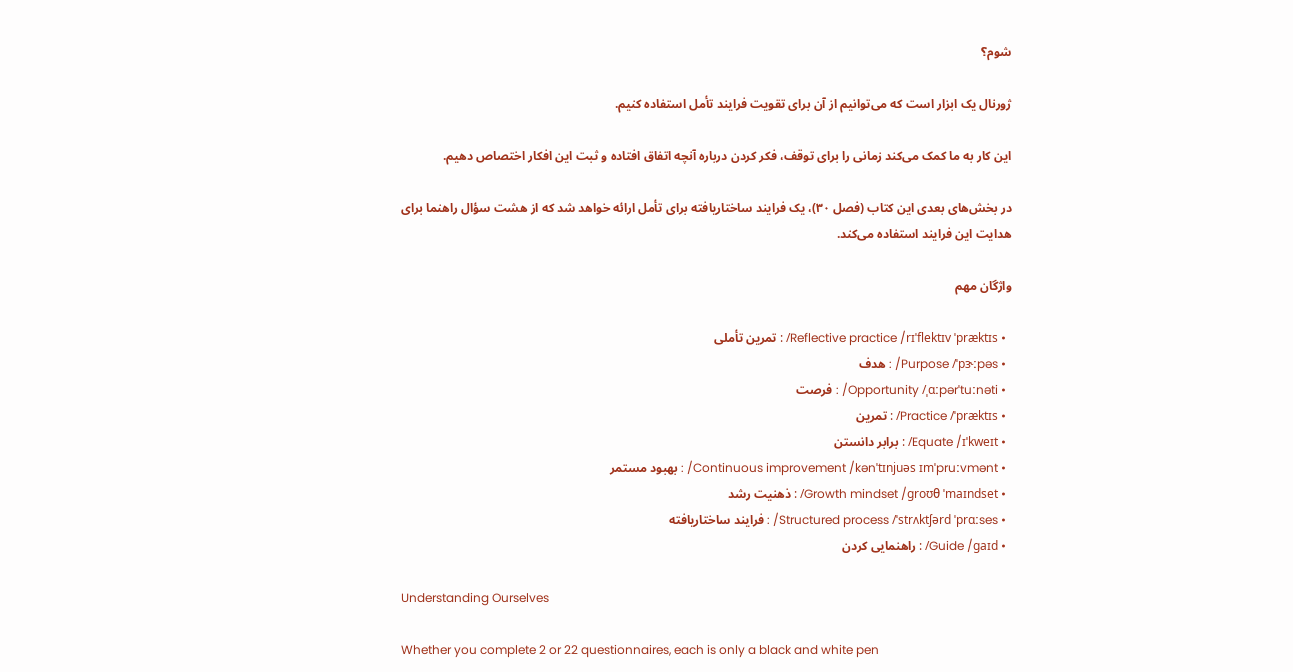شوم؟

ژورنال یک ابزار است که می‌توانیم از آن برای تقویت فرایند تأمل استفاده کنیم.

این کار به ما کمک می‌کند زمانی را برای توقف، فکر کردن درباره آنچه اتفاق افتاده و ثبت این افکار اختصاص دهیم.

در بخش‌های بعدی این کتاب (فصل ۳۰)، یک فرایند ساختاریافته برای تأمل ارائه خواهد شد که از هشت سؤال راهنما برای هدایت این فرایند استفاده می‌کند.

واژگان مهم

  • Reflective practice /rɪˈflektɪv ˈpræktɪs/ : تمرین تأملی
  • Purpose /ˈpɝːpəs/ : هدف
  • Opportunity /ˌɑːpərˈtuːnəti/ : فرصت
  • Practice /ˈpræktɪs/ : تمرین
  • Equate /ɪˈkweɪt/ : برابر دانستن
  • Continuous improvement /kənˈtɪnjuəs ɪmˈpruːvmənt/ : بهبود مستمر
  • Growth mindset /ɡroʊθ ˈmaɪndset/ : ذهنیت رشد
  • Structured process /ˈstrʌktʃərd ˈprɑːses/ : فرایند ساختاریافته
  • Guide /ɡaɪd/ : راهنمایی کردن

Understanding Ourselves

Whether you complete 2 or 22 questionnaires, each is only a black and white pen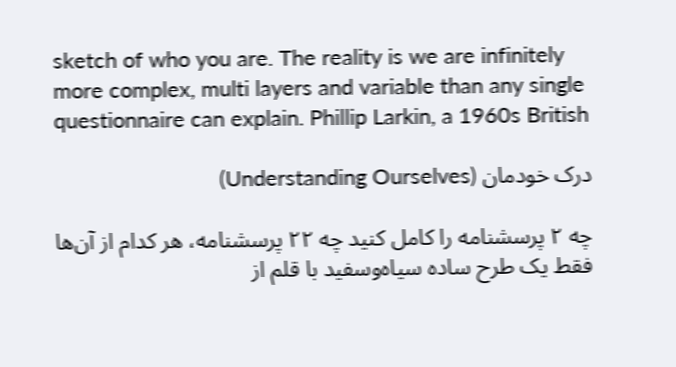sketch of who you are. The reality is we are infinitely more complex, multi layers and variable than any single questionnaire can explain. Phillip Larkin, a 1960s British

درک خودمان (Understanding Ourselves)

چه ۲ پرسشنامه را کامل کنید چه ۲۲ پرسشنامه، هر کدام از آن‌ها فقط یک طرح ساده سیاه‌وسفید با قلم از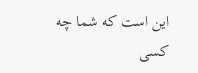این است که شما چه کسی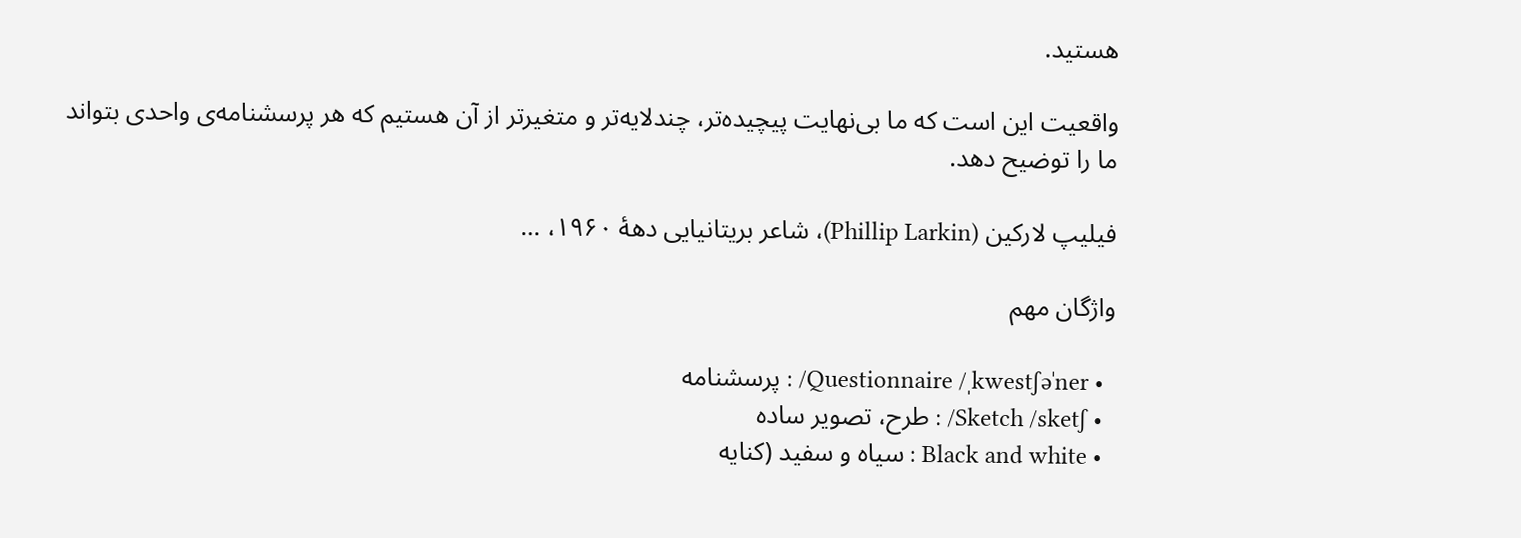هستید.

واقعیت این است که ما بی‌نهایت پیچیده‌تر، چندلایه‌تر و متغیرتر از آن هستیم که هر پرسشنامه‌ی واحدی بتواند ما را توضیح دهد.

فیلیپ لارکین (Phillip Larkin)، شاعر بریتانیایی دههٔ ۱۹۶۰، …

واژگان مهم

  • Questionnaire /ˌkwestʃəˈner/ : پرسشنامه
  • Sketch /sketʃ/ : طرح، تصویر ساده
  • Black and white : سیاه و سفید (کنایه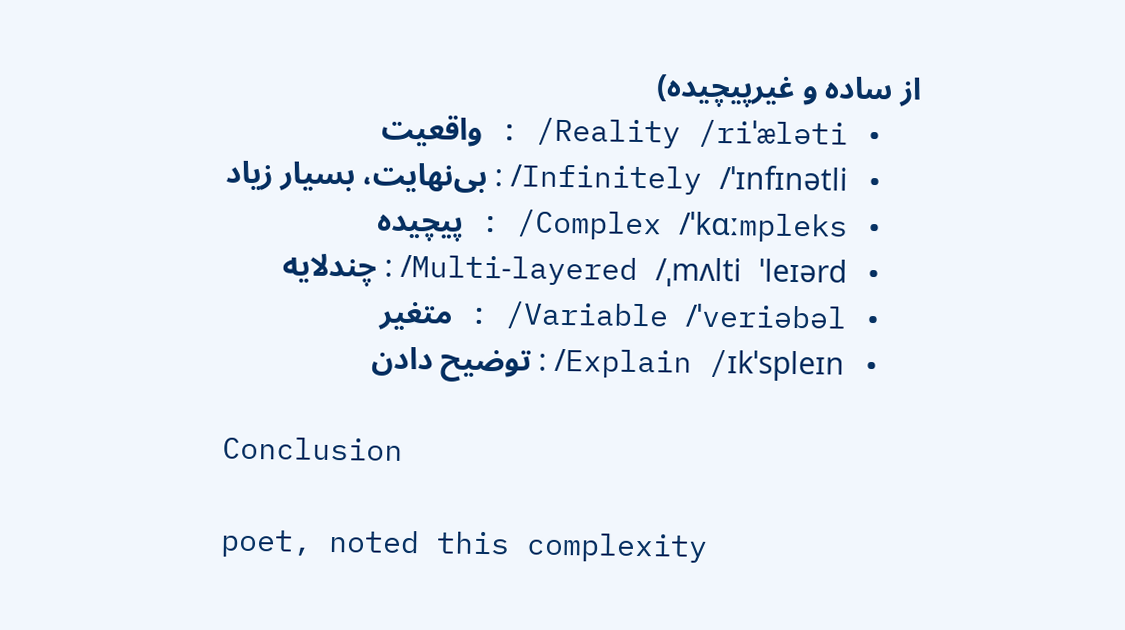از ساده و غیرپیچیده)
  • Reality /riˈæləti/ : واقعیت
  • Infinitely /ˈɪnfɪnətli/ : بی‌نهایت، بسیار زیاد
  • Complex /ˈkɑːmpleks/ : پیچیده
  • Multi‑layered /ˌmʌlti ˈleɪərd/ : چندلایه
  • Variable /ˈveriəbəl/ : متغیر
  • Explain /ɪkˈspleɪn/ : توضیح دادن

Conclusion

poet, noted this complexity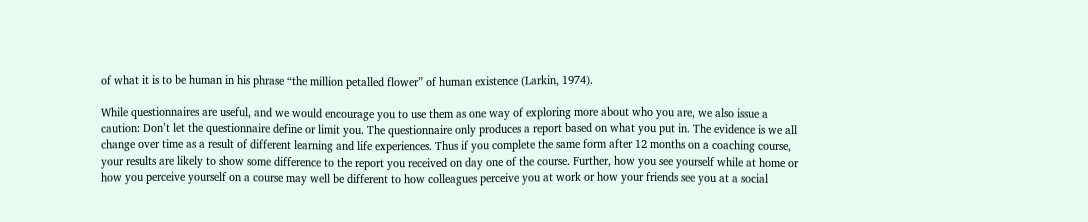of what it is to be human in his phrase “the million petalled flower” of human existence (Larkin, 1974).

While questionnaires are useful, and we would encourage you to use them as one way of exploring more about who you are, we also issue a caution: Don’t let the questionnaire define or limit you. The questionnaire only produces a report based on what you put in. The evidence is we all change over time as a result of different learning and life experiences. Thus if you complete the same form after 12 months on a coaching course, your results are likely to show some difference to the report you received on day one of the course. Further, how you see yourself while at home or how you perceive yourself on a course may well be different to how colleagues perceive you at work or how your friends see you at a social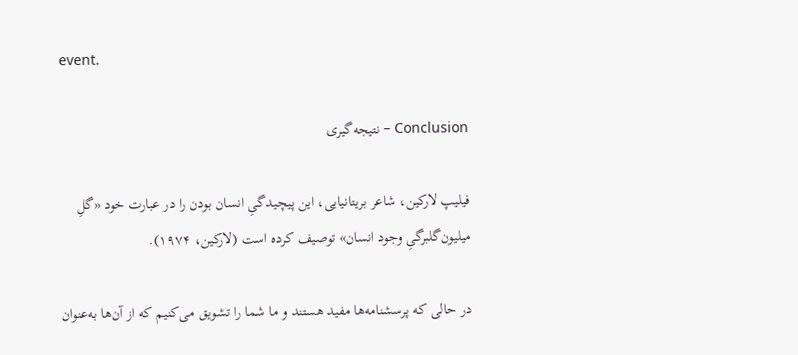event.

Conclusion – نتیجه‌گیری

فیلیپ لارکین، شاعر بریتانیایی، این پیچیدگیِ انسان بودن را در عبارت خود «گلِ میلیون‌گلبرگیِ وجود انسان» توصیف کرده است (لارکین، ۱۹۷۴).

در حالی که پرسشنامه‌ها مفید هستند و ما شما را تشویق می‌کنیم که از آن‌ها به‌عنوان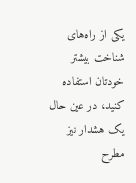یکی از راه‌های شناخت بیشتر خودتان استفاده کنید، در عین حال یک هشدار نیز مطرح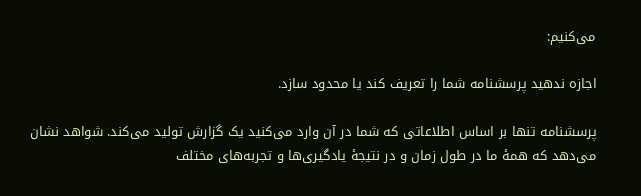می‌کنیم:

اجازه ندهید پرسشنامه شما را تعریف کند یا محدود سازد.

پرسشنامه تنها بر اساس اطلاعاتی که شما در آن وارد می‌کنید یک گزارش تولید می‌کند. شواهد نشان می‌دهد که همهٔ ما در طول زمان و در نتیجهٔ یادگیری‌ها و تجربه‌های مختلف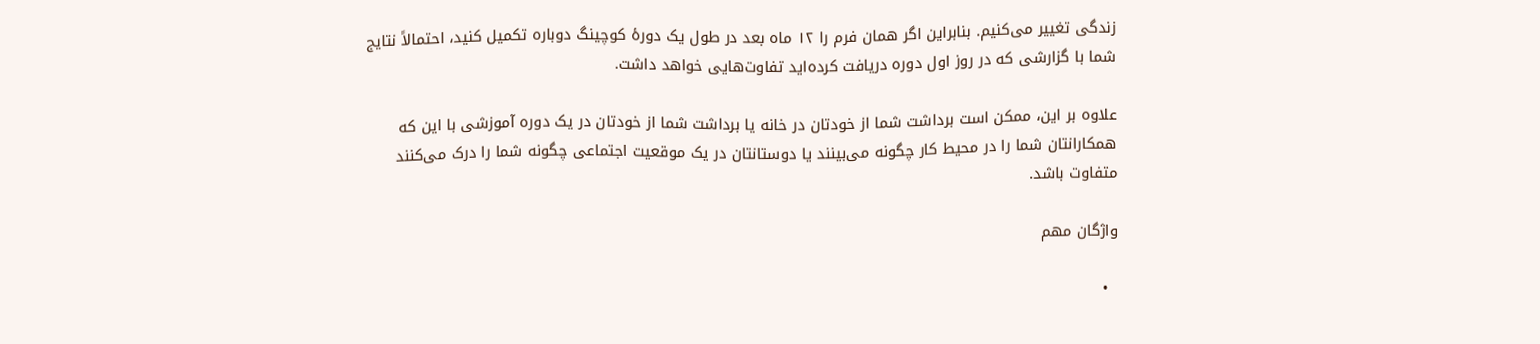زندگی تغییر می‌کنیم. بنابراین اگر همان فرم را ۱۲ ماه بعد در طول یک دورهٔ کوچینگ دوباره تکمیل کنید، احتمالاً نتایج شما با گزارشی که در روز اول دوره دریافت کرده‌اید تفاوت‌هایی خواهد داشت.

علاوه بر این، ممکن است برداشت شما از خودتان در خانه یا برداشت شما از خودتان در یک دوره آموزشی با این که همکارانتان شما را در محیط کار چگونه می‌بینند یا دوستانتان در یک موقعیت اجتماعی چگونه شما را درک می‌کنند متفاوت باشد.

واژگان مهم

  •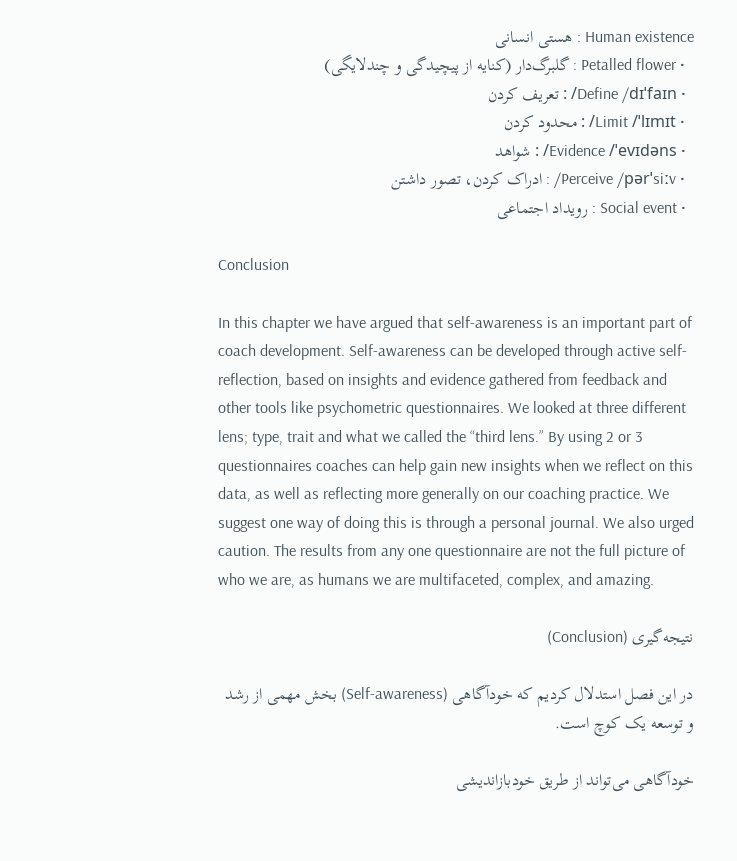Human existence : هستی انسانی
  • Petalled flower : گلبرگ‌دار (کنایه از پیچیدگی و چندلایگی)
  • Define /dɪˈfaɪn/ : تعریف کردن
  • Limit /ˈlɪmɪt/ : محدود کردن
  • Evidence /ˈevɪdəns/ : شواهد
  • Perceive /pərˈsiːv/ : ادراک کردن، تصور داشتن
  • Social event : رویداد اجتماعی

Conclusion

In this chapter we have argued that self-awareness is an important part of coach development. Self-awareness can be developed through active self-reflection, based on insights and evidence gathered from feedback and other tools like psychometric questionnaires. We looked at three different lens; type, trait and what we called the “third lens.” By using 2 or 3 questionnaires coaches can help gain new insights when we reflect on this data, as well as reflecting more generally on our coaching practice. We suggest one way of doing this is through a personal journal. We also urged caution. The results from any one questionnaire are not the full picture of who we are, as humans we are multifaceted, complex, and amazing.

نتیجه‌گیری (Conclusion)

در این فصل استدلال کردیم که خودآگاهی (Self‑awareness) بخش مهمی از رشد و توسعه یک کوچ است.

خودآگاهی می‌تواند از طریق خودبازاندیشی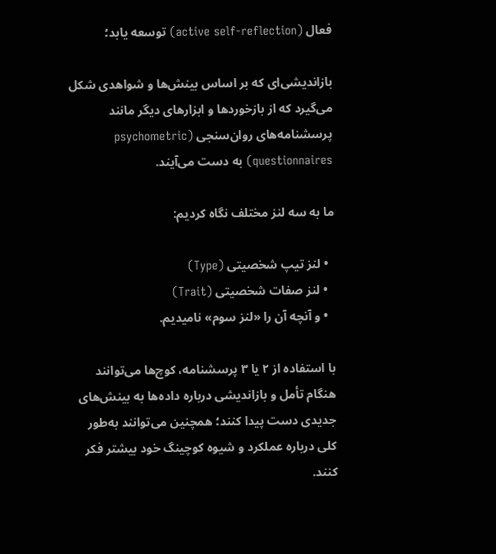فعال (active self‑reflection) توسعه یابد؛

بازاندیشی‌ای که بر اساس بینش‌ها و شواهدی شکل می‌گیرد که از بازخوردها و ابزارهای دیگر مانند پرسشنامه‌های روان‌سنجی (psychometric questionnaires) به دست می‌آیند.

ما به سه لنز مختلف نگاه کردیم:

  • لنز تیپ شخصیتی (Type)
  • لنز صفات شخصیتی (Trait)
  • و آنچه آن را «لنز سوم» نامیدیم.

با استفاده از ۲ یا ۳ پرسشنامه، کوچ‌ها می‌توانند هنگام تأمل و بازاندیشی درباره داده‌ها به بینش‌های جدیدی دست پیدا کنند؛ همچنین می‌توانند به‌طور کلی درباره عملکرد و شیوه کوچینگ خود بیشتر فکر کنند.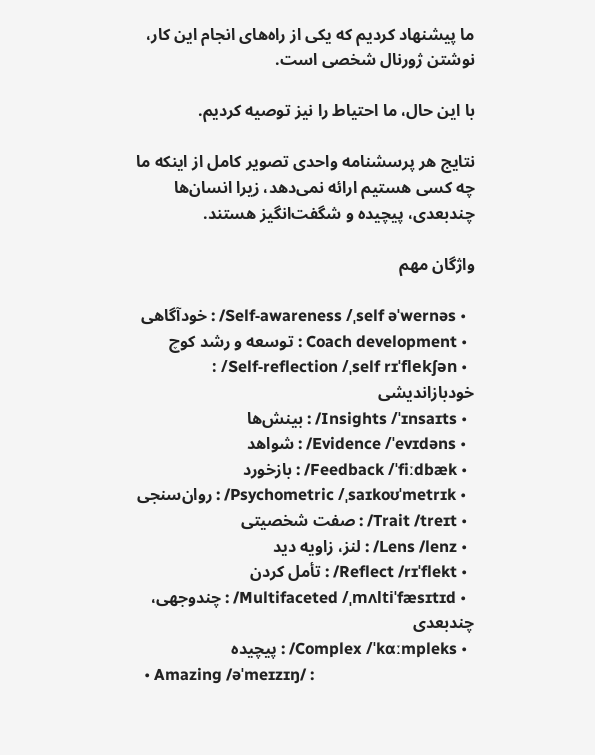ما پیشنهاد کردیم که یکی از راه‌های انجام این کار، نوشتن ژورنال شخصی است.

با این حال، ما احتیاط را نیز توصیه کردیم.

نتایج هر پرسشنامه واحدی تصویر کامل از اینکه ما چه کسی هستیم ارائه نمی‌دهد، زیرا انسان‌ها چندبعدی، پیچیده و شگفت‌انگیز هستند.

واژگان مهم

  • Self‑awareness /ˌself əˈwernəs/ : خودآگاهی
  • Coach development : توسعه و رشد کوچ
  • Self‑reflection /ˌself rɪˈflekʃən/ : خودبازاندیشی
  • Insights /ˈɪnsaɪts/ : بینش‌ها
  • Evidence /ˈevɪdəns/ : شواهد
  • Feedback /ˈfiːdbæk/ : بازخورد
  • Psychometric /ˌsaɪkoʊˈmetrɪk/ : روان‌سنجی
  • Trait /treɪt/ : صفت شخصیتی
  • Lens /lenz/ : لنز، زاویه دید
  • Reflect /rɪˈflekt/ : تأمل کردن
  • Multifaceted /ˌmʌltiˈfæsɪtɪd/ : چندوجهی، چندبعدی
  • Complex /ˈkɑːmpleks/ : پیچیده
  • Amazing /əˈmeɪzɪŋ/ :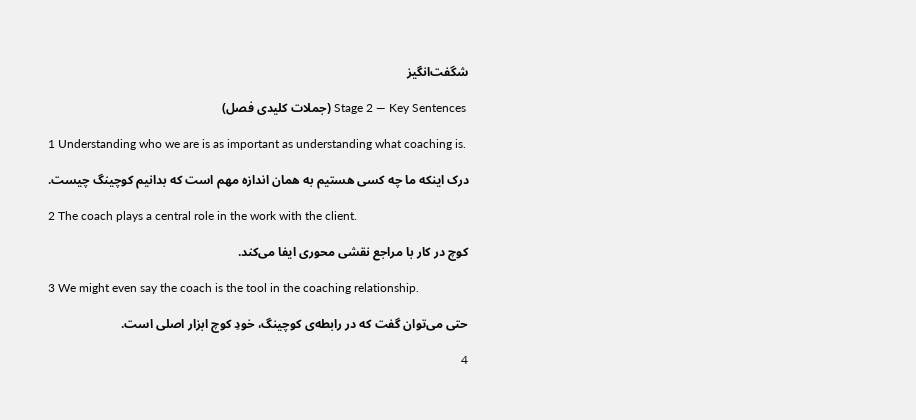شگفت‌انگیز

 Stage 2 — Key Sentences (جملات کلیدی فصل)

1 Understanding who we are is as important as understanding what coaching is.

درک اینکه ما چه کسی هستیم به همان اندازه مهم است که بدانیم کوچینگ چیست.

2 The coach plays a central role in the work with the client.

کوچ در کار با مراجع نقشی محوری ایفا می‌کند.

3 We might even say the coach is the tool in the coaching relationship.

حتی می‌توان گفت که در رابطه‌ی کوچینگ، خودِ کوچ ابزار اصلی است.

4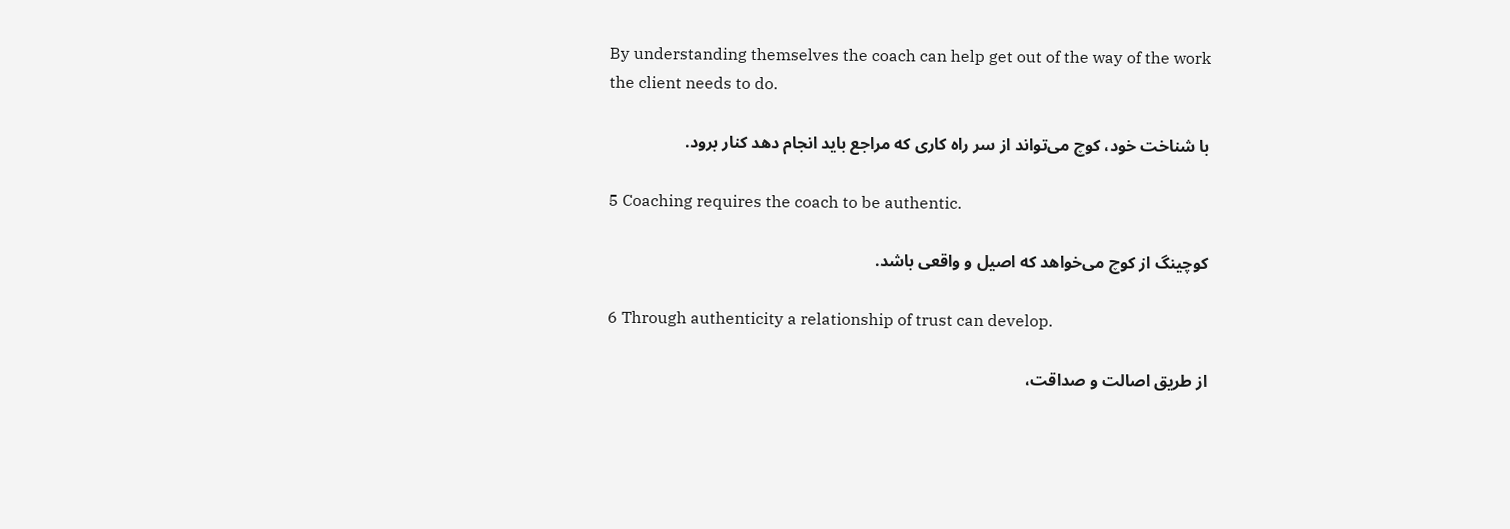By understanding themselves the coach can help get out of the way of the work the client needs to do.

با شناخت خود، کوچ می‌تواند از سر راه کاری که مراجع باید انجام دهد کنار برود.

5 Coaching requires the coach to be authentic.

کوچینگ از کوچ می‌خواهد که اصیل و واقعی باشد.

6 Through authenticity a relationship of trust can develop.

از طریق اصالت و صداقت،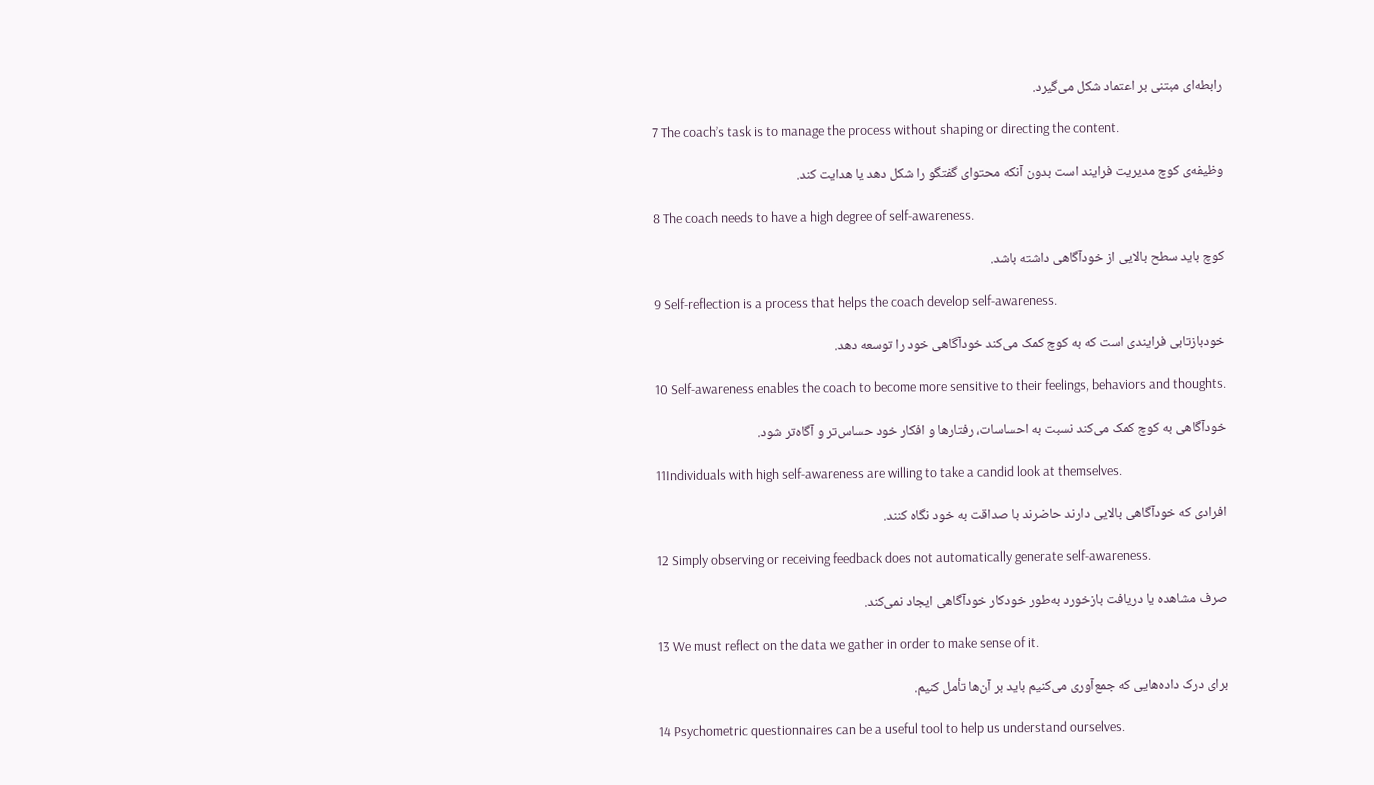رابطه‌ای مبتنی بر اعتماد شکل می‌گیرد.

7 The coach’s task is to manage the process without shaping or directing the content.

وظیفه‌ی کوچ مدیریت فرایند است بدون آنکه محتوای گفتگو را شکل دهد یا هدایت کند.

8 The coach needs to have a high degree of self-awareness.

کوچ باید سطح بالایی از خودآگاهی داشته باشد.

9 Self-reflection is a process that helps the coach develop self-awareness.

خودبازتابی فرایندی است که به کوچ کمک می‌کند خودآگاهی خود را توسعه دهد.

10 Self-awareness enables the coach to become more sensitive to their feelings, behaviors and thoughts.

خودآگاهی به کوچ کمک می‌کند نسبت به احساسات، رفتارها و افکار خود حساس‌تر و آگاه‌تر شود.

11Individuals with high self-awareness are willing to take a candid look at themselves.

افرادی که خودآگاهی بالایی دارند حاضرند با صداقت به خود نگاه کنند.

12 Simply observing or receiving feedback does not automatically generate self-awareness.

صرف مشاهده یا دریافت بازخورد به‌طور خودکار خودآگاهی ایجاد نمی‌کند.

13 We must reflect on the data we gather in order to make sense of it.

برای درک داده‌هایی که جمع‌آوری می‌کنیم باید بر آن‌ها تأمل کنیم.

14 Psychometric questionnaires can be a useful tool to help us understand ourselves.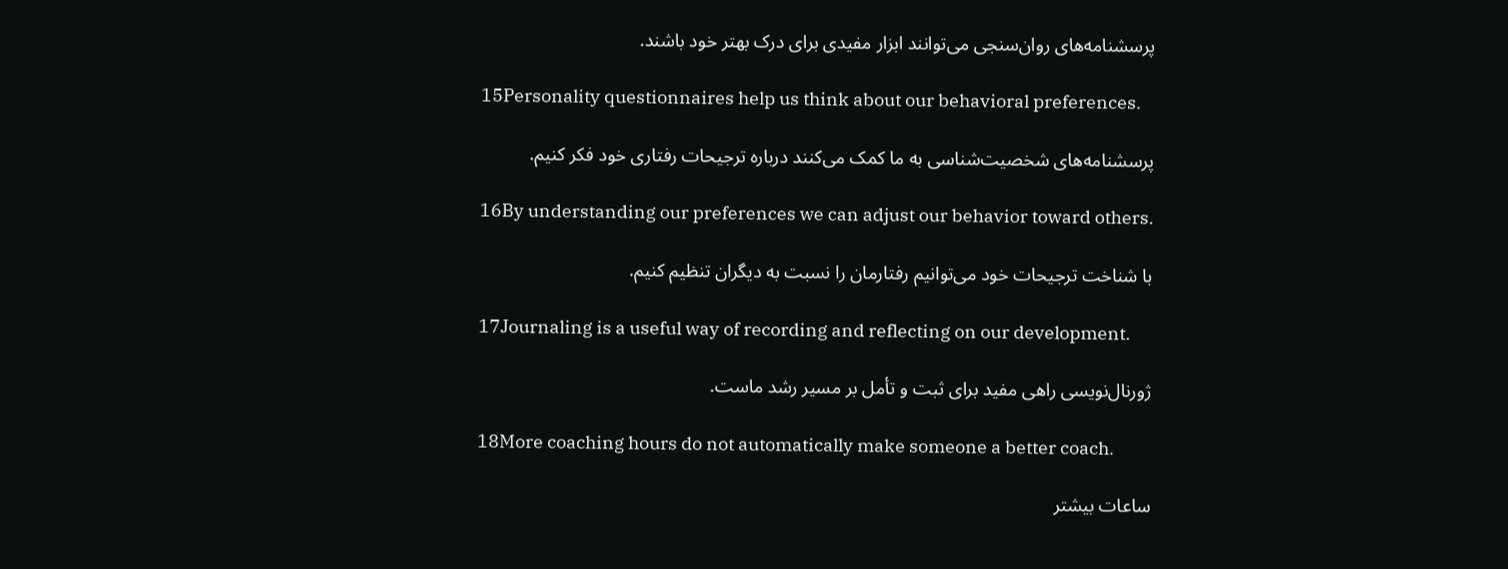پرسشنامه‌های روان‌سنجی می‌توانند ابزار مفیدی برای درک بهتر خود باشند.

15Personality questionnaires help us think about our behavioral preferences.

پرسشنامه‌های شخصیت‌شناسی به ما کمک می‌کنند درباره ترجیحات رفتاری خود فکر کنیم.

16By understanding our preferences we can adjust our behavior toward others.

با شناخت ترجیحات خود می‌توانیم رفتارمان را نسبت به دیگران تنظیم کنیم.

17Journaling is a useful way of recording and reflecting on our development.

ژورنال‌نویسی راهی مفید برای ثبت و تأمل بر مسیر رشد ماست.

18More coaching hours do not automatically make someone a better coach.

ساعات بیشتر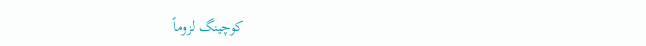کوچینگ لزوماً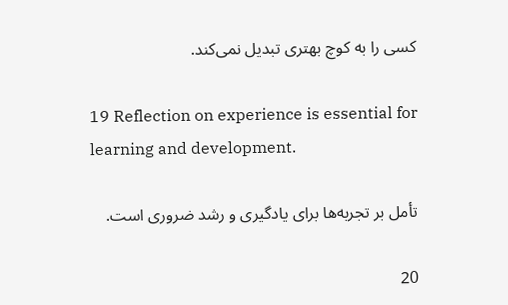کسی را به کوچ بهتری تبدیل نمی‌کند.

19 Reflection on experience is essential for learning and development.

تأمل بر تجربه‌ها برای یادگیری و رشد ضروری است.

20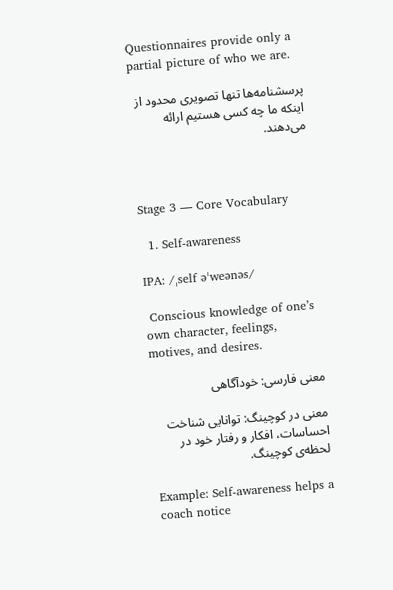Questionnaires provide only a partial picture of who we are.

پرسشنامه‌ها تنها تصویری محدود از اینکه ما چه کسی هستیم ارائه می‌دهند.



Stage 3 — Core Vocabulary

  1. Self‑awareness

IPA: /ˌself əˈweənəs/

 Conscious knowledge of one’s own character, feelings, motives, and desires.

معنی فارسی: خودآگاهی

معنی در کوچینگ: توانایی شناخت احساسات، افکار و رفتار خود در لحظه‌ی کوچینگ.

Example: Self‑awareness helps a coach notice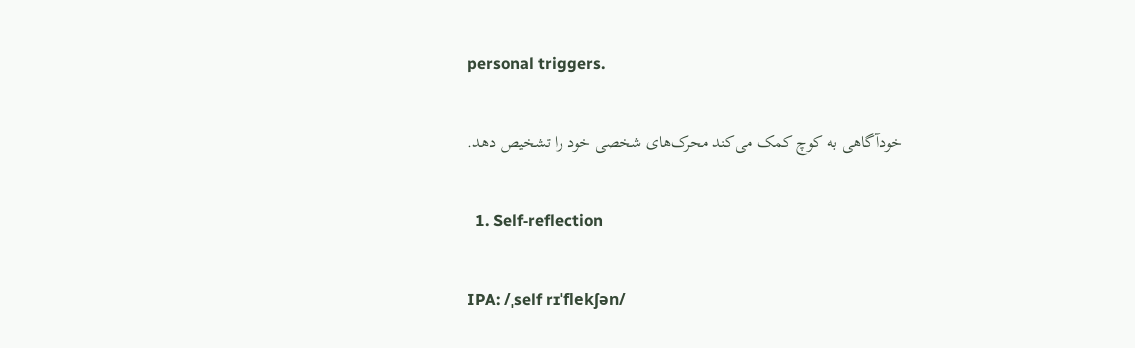personal triggers.

خودآگاهی به کوچ کمک می‌کند محرک‌های شخصی خود را تشخیص دهد.

  1. Self‑reflection

IPA: /ˌself rɪˈflekʃən/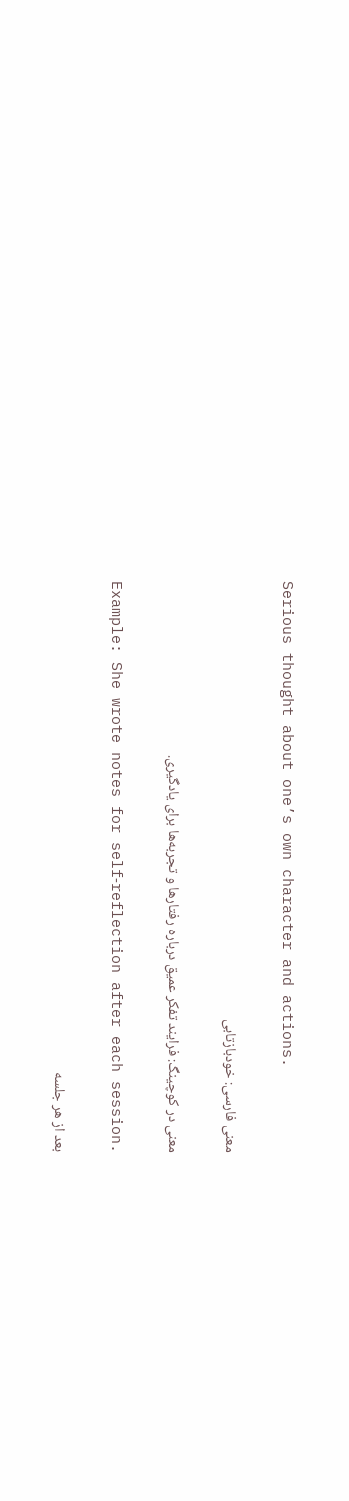Serious thought about one’s own character and actions.

معنی فارسی: خودبازتابی

معنی در کوچینگ: فرایند تفکر عمیق درباره رفتارها و تجربه‌ها برای یادگیری.

Example: She wrote notes for self‑reflection after each session.

بعد از هر جلسه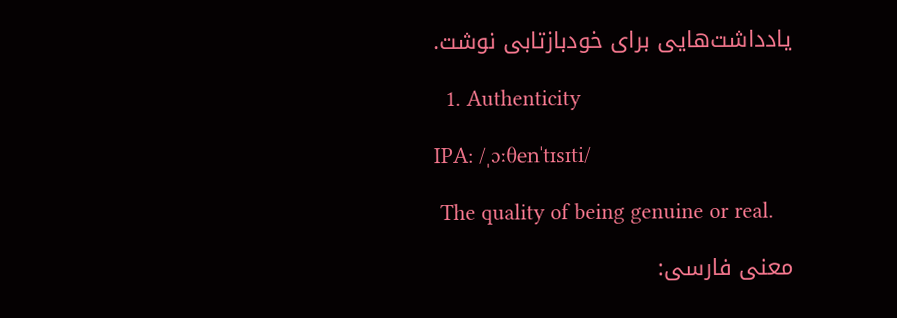یادداشت‌هایی برای خودبازتابی نوشت.

  1. Authenticity

IPA: /ˌɔːθenˈtɪsɪti/

 The quality of being genuine or real.

معنی فارسی: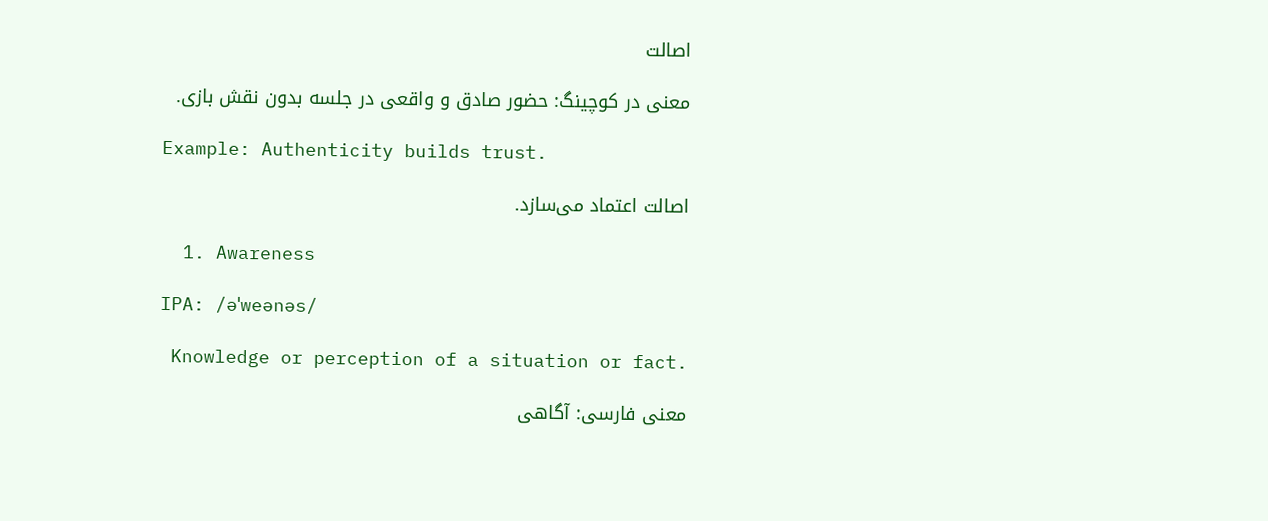اصالت

معنی در کوچینگ: حضور صادق و واقعی در جلسه بدون نقش بازی.

Example: Authenticity builds trust.

اصالت اعتماد می‌سازد.

  1. Awareness

IPA: /əˈweənəs/

 Knowledge or perception of a situation or fact.

معنی فارسی: آگاهی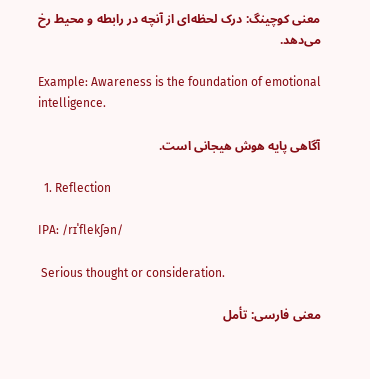معنی کوچینگ: درک لحظه‌ای از آنچه در رابطه و محیط رخ می‌دهد.

Example: Awareness is the foundation of emotional intelligence.

آگاهی پایه هوش هیجانی است.

  1. Reflection

IPA: /rɪˈflekʃən/

 Serious thought or consideration.

معنی فارسی: تأمل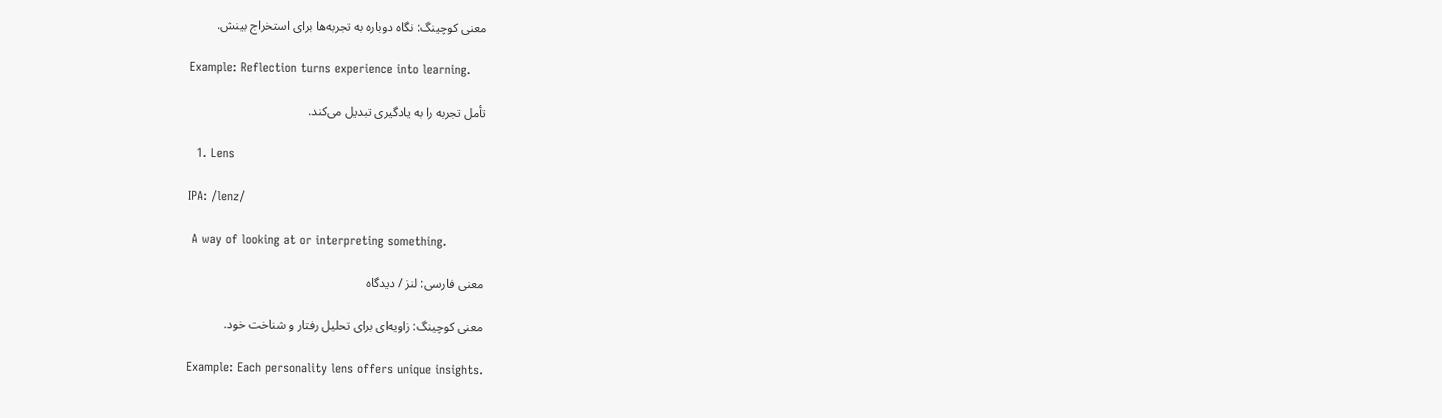معنی کوچینگ: نگاه دوباره به تجربه‌ها برای استخراج بینش.

Example: Reflection turns experience into learning.

تأمل تجربه را به یادگیری تبدیل می‌کند.

  1. Lens

IPA: /lenz/

 A way of looking at or interpreting something.

معنی فارسی: لنز / دیدگاه

معنی کوچینگ: زاویه‌ای برای تحلیل رفتار و شناخت خود.

Example: Each personality lens offers unique insights.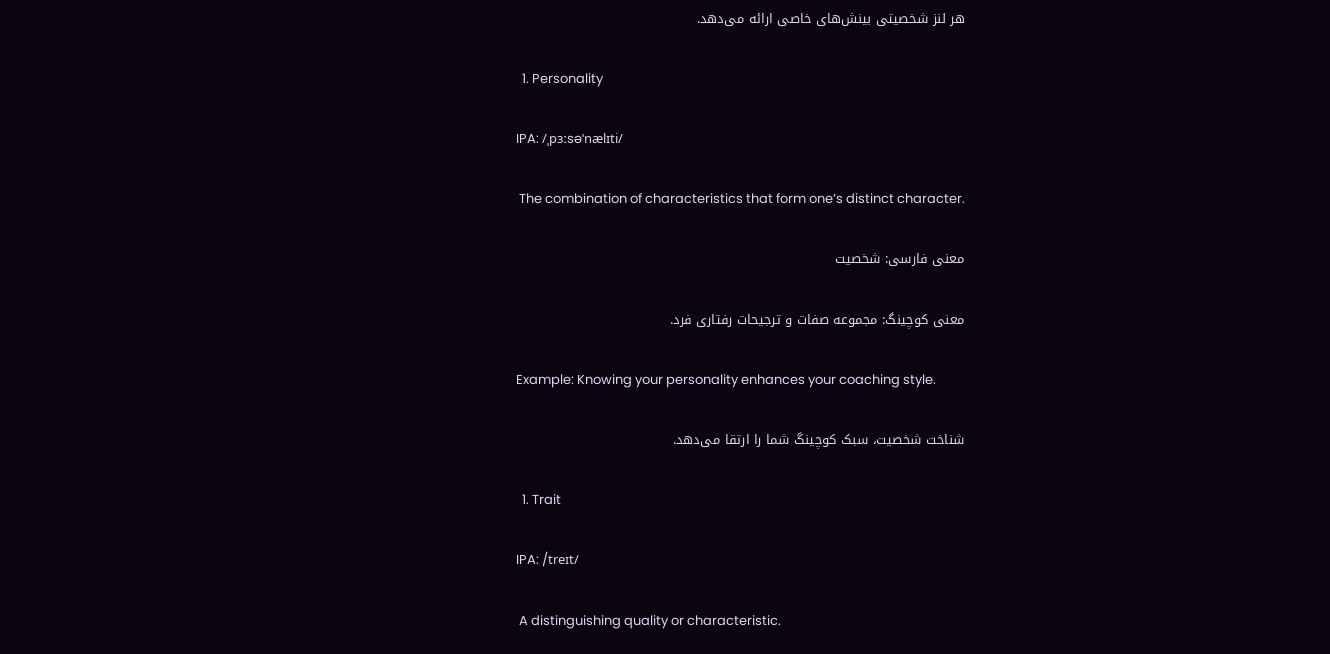هر لنز شخصیتی بینش‌های خاصی ارائه می‌دهد.

  1. Personality

IPA: /ˌpɜːsəˈnælɪti/

 The combination of characteristics that form one’s distinct character.

معنی فارسی: شخصیت

معنی کوچینگ: مجموعه صفات و ترجیحات رفتاری فرد.

Example: Knowing your personality enhances your coaching style.

شناخت شخصیت، سبک کوچینگ شما را ارتقا می‌دهد.

  1. Trait

IPA: /treɪt/

 A distinguishing quality or characteristic.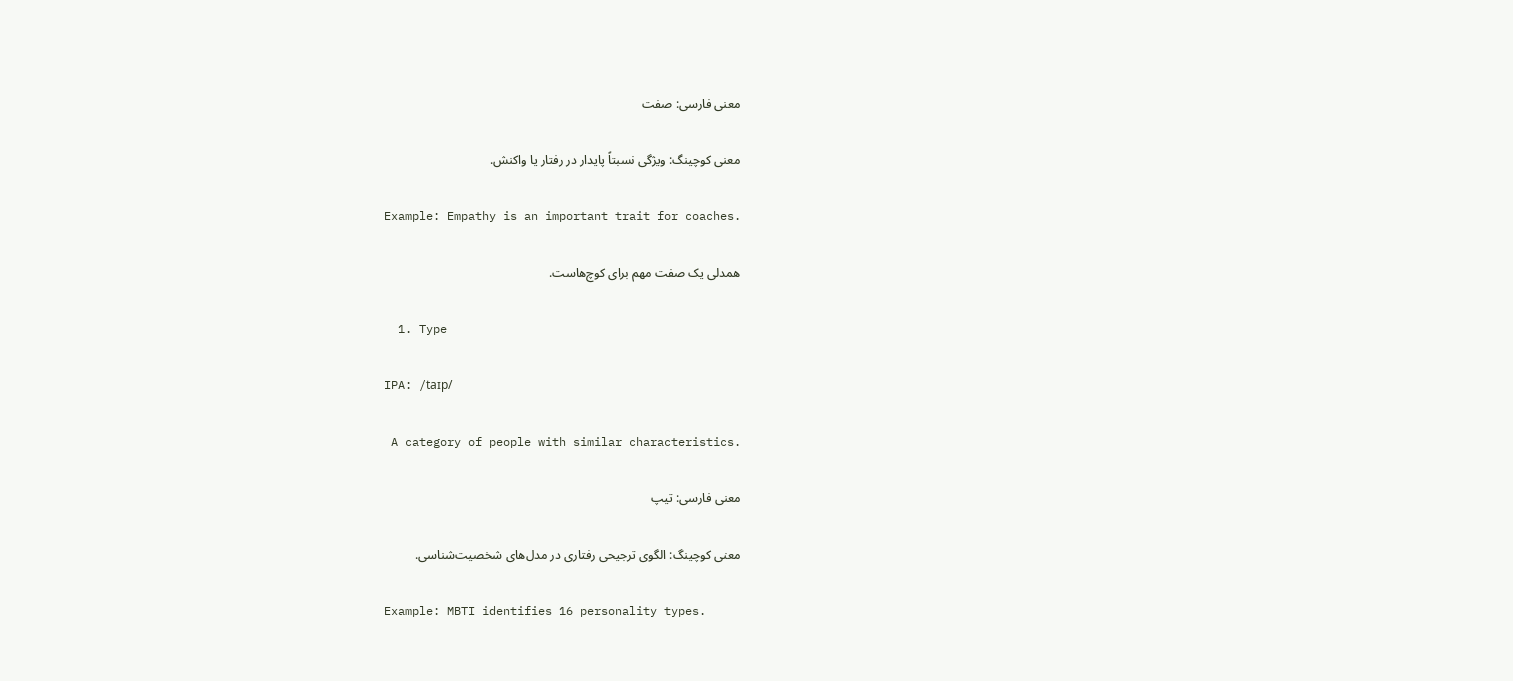معنی فارسی: صفت

معنی کوچینگ: ویژگی نسبتاً پایدار در رفتار یا واکنش.

Example: Empathy is an important trait for coaches.

همدلی یک صفت مهم برای کوچ‌هاست.

  1. Type

IPA: /taɪp/

 A category of people with similar characteristics.

معنی فارسی: تیپ

معنی کوچینگ: الگوی ترجیحی رفتاری در مدل‌های شخصیت‌شناسی.

Example: MBTI identifies 16 personality types.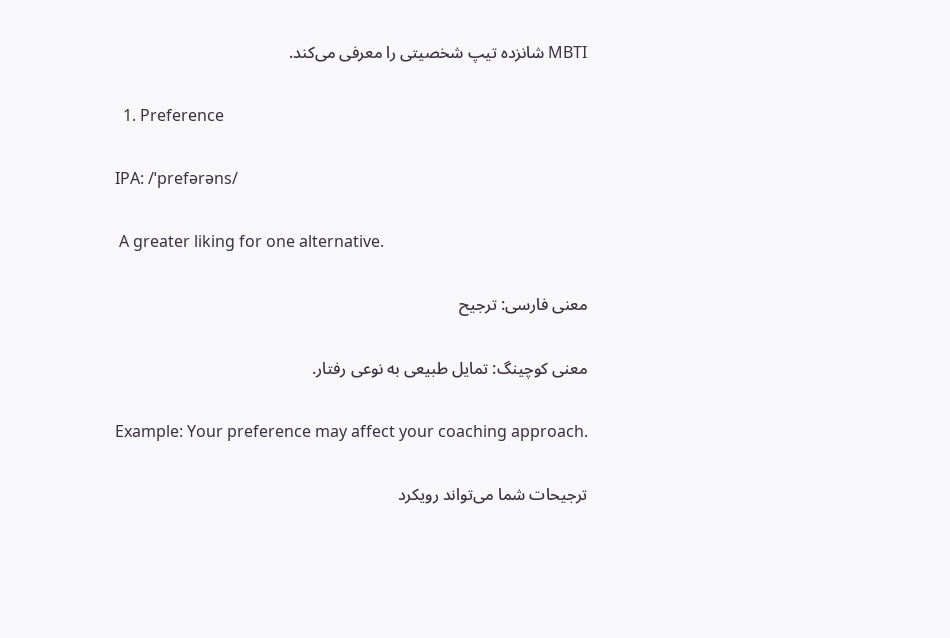MBTI شانزده تیپ شخصیتی را معرفی می‌کند.

  1. Preference

IPA: /ˈprefərəns/

 A greater liking for one alternative.

معنی فارسی: ترجیح

معنی کوچینگ: تمایل طبیعی به نوعی رفتار.

Example: Your preference may affect your coaching approach.

ترجیحات شما می‌تواند رویکرد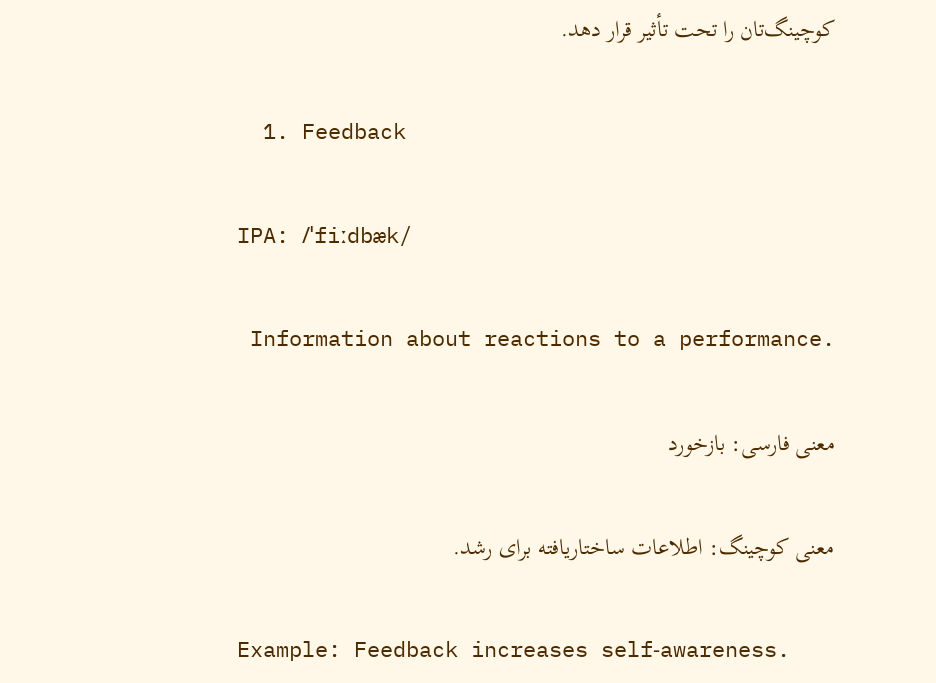کوچینگ‌تان را تحت تأثیر قرار دهد.

  1. Feedback

IPA: /ˈfiːdbæk/

 Information about reactions to a performance.

معنی فارسی: بازخورد

معنی کوچینگ: اطلاعات ساختاریافته برای رشد.

Example: Feedback increases self‑awareness.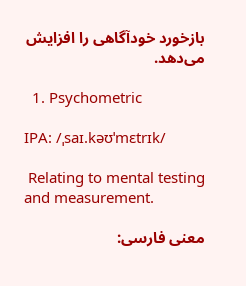بازخورد خودآگاهی را افزایش می‌دهد.

  1. Psychometric

IPA: /ˌsaɪ.kəʊˈmɛtrɪk/

 Relating to mental testing and measurement.

معنی فارسی: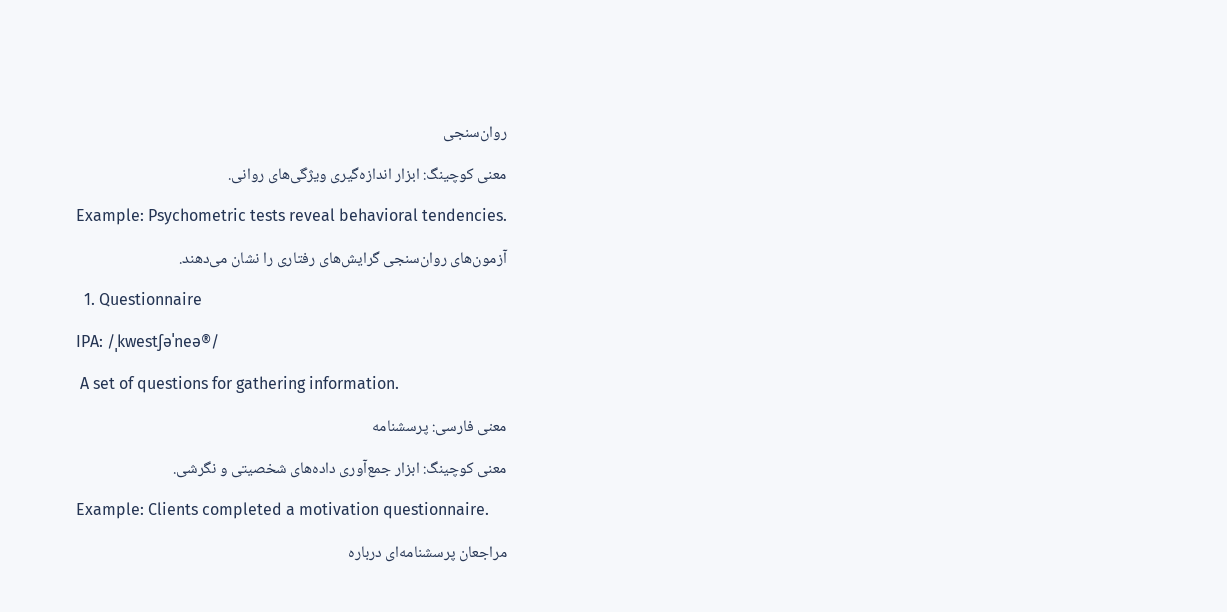روان‌سنجی

معنی کوچینگ: ابزار اندازه‌گیری ویژگی‌های روانی.

Example: Psychometric tests reveal behavioral tendencies.

آزمون‌های روان‌سنجی گرایش‌های رفتاری را نشان می‌دهند.

  1. Questionnaire

IPA: /ˌkwestʃəˈneə®/

 A set of questions for gathering information.

معنی فارسی: پرسشنامه

معنی کوچینگ: ابزار جمع‌آوری داده‌های شخصیتی و نگرشی.

Example: Clients completed a motivation questionnaire.

مراجعان پرسشنامه‌ای درباره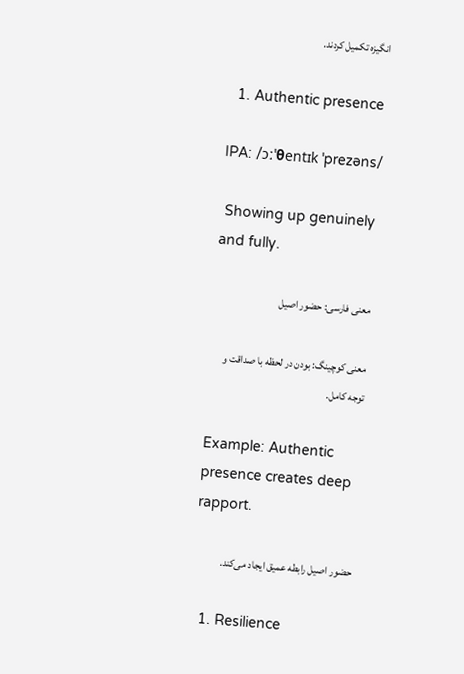انگیزه تکمیل کردند.

  1. Authentic presence

IPA: /ɔːˈθentɪk ˈprezəns/

 Showing up genuinely and fully.

معنی فارسی: حضور اصیل

معنی کوچینگ: بودن در لحظه با صداقت و توجه کامل.

Example: Authentic presence creates deep rapport.

حضور اصیل رابطه عمیق ایجاد می‌کند.

  1. Resilience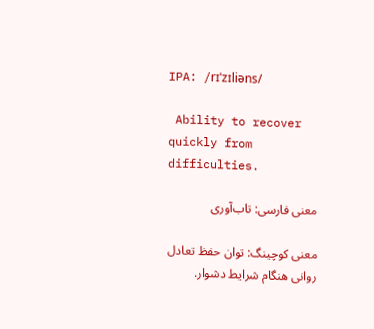IPA: /rɪˈzɪliəns/

 Ability to recover quickly from difficulties.

معنی فارسی: تاب‌آوری

معنی کوچینگ: توان حفظ تعادل روانی هنگام شرایط دشوار.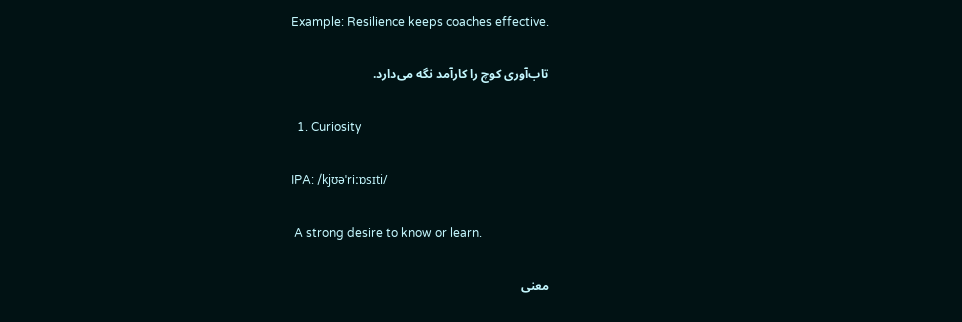Example: Resilience keeps coaches effective.

تاب‌آوری کوچ را کارآمد نگه می‌دارد.

  1. Curiosity

IPA: /kjʊəˈriːɒsɪti/

 A strong desire to know or learn.

معنی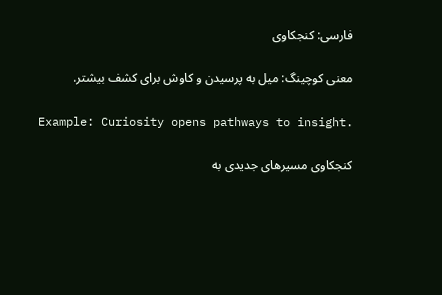فارسی: کنجکاوی

معنی کوچینگ: میل به پرسیدن و کاوش برای کشف بیشتر.

Example: Curiosity opens pathways to insight.

کنجکاوی مسیرهای جدیدی به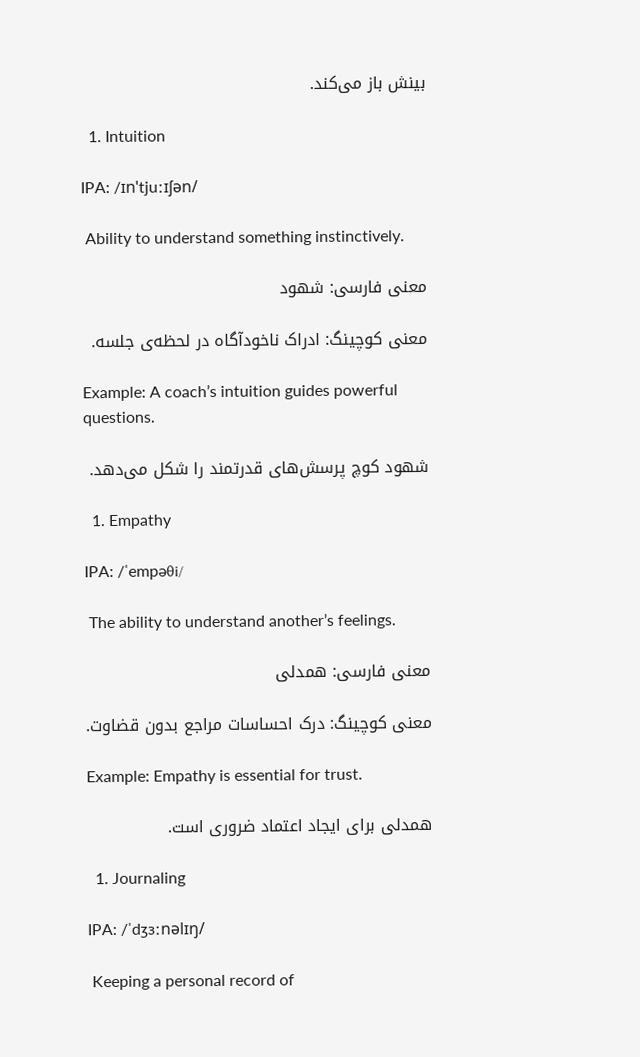بینش باز می‌کند.

  1. Intuition

IPA: /ɪnˈtjuːɪʃən/

 Ability to understand something instinctively.

معنی فارسی: شهود

معنی کوچینگ: ادراک ناخودآگاه در لحظه‌ی جلسه.

Example: A coach’s intuition guides powerful questions.

شهود کوچ پرسش‌های قدرتمند را شکل می‌دهد.

  1. Empathy

IPA: /ˈempəθi/

 The ability to understand another’s feelings.

معنی فارسی: همدلی

معنی کوچینگ: درک احساسات مراجع بدون قضاوت.

Example: Empathy is essential for trust.

همدلی برای ایجاد اعتماد ضروری است.

  1. Journaling

IPA: /ˈdʒɜːnəlɪŋ/

 Keeping a personal record of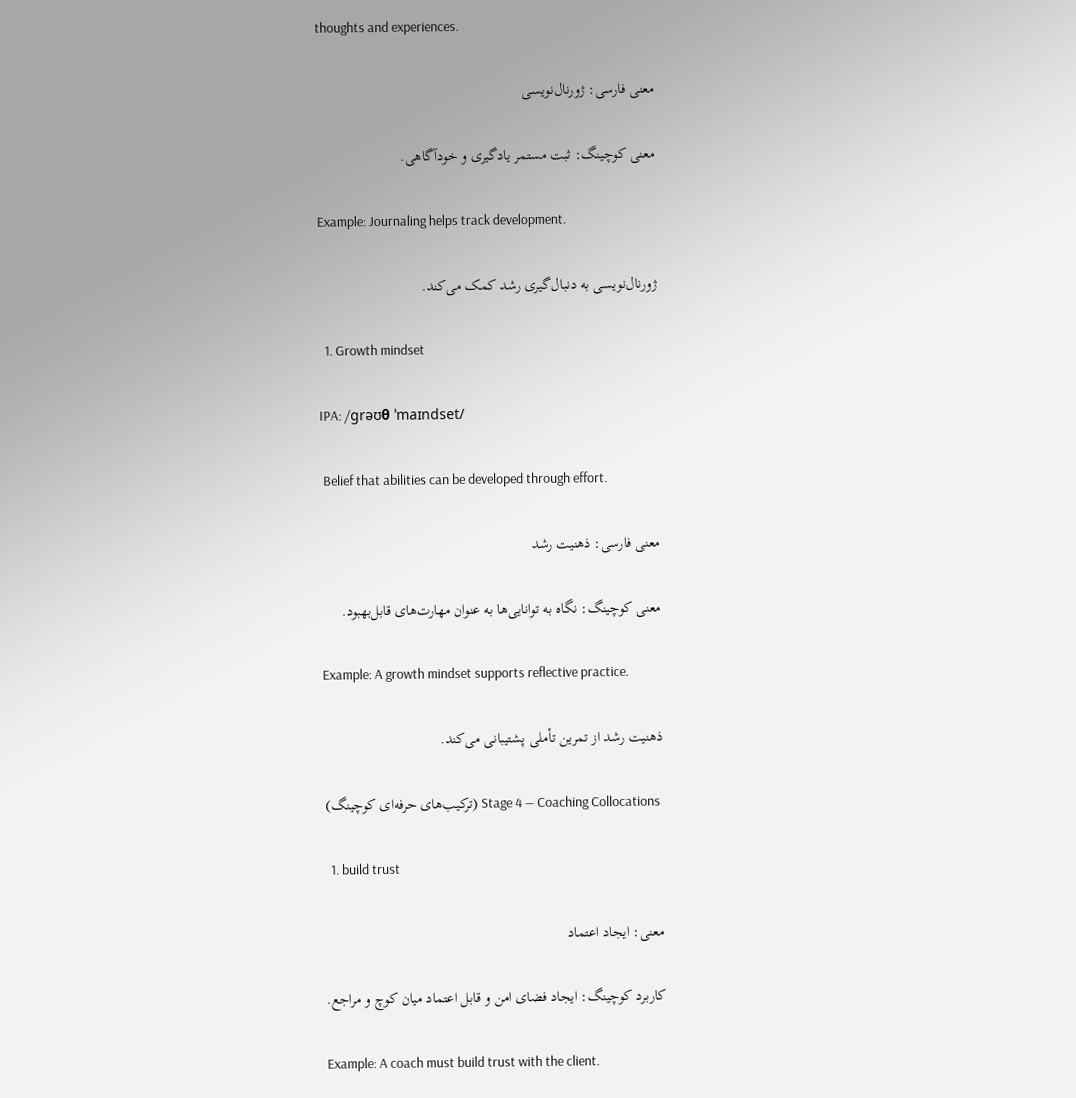thoughts and experiences.

معنی فارسی: ژورنال‌نویسی

معنی کوچینگ: ثبت مستمر یادگیری و خودآگاهی.

Example: Journaling helps track development.

ژورنال‌نویسی به دنبال‌گیری رشد کمک می‌کند.

  1. Growth mindset

IPA: /ɡrəʊθ ˈmaɪndset/

 Belief that abilities can be developed through effort.

معنی فارسی: ذهنیت رشد

معنی کوچینگ: نگاه به توانایی‌ها به عنوان مهارت‌های قابل‌بهبود.

Example: A growth mindset supports reflective practice.

ذهنیت رشد از تمرین تأملی پشتیبانی می‌کند.

 Stage 4 — Coaching Collocations (ترکیب‌های حرفه‌ای کوچینگ)

  1. build trust

معنی: ایجاد اعتماد

کاربرد کوچینگ: ایجاد فضای امن و قابل اعتماد میان کوچ و مراجع.

Example: A coach must build trust with the client.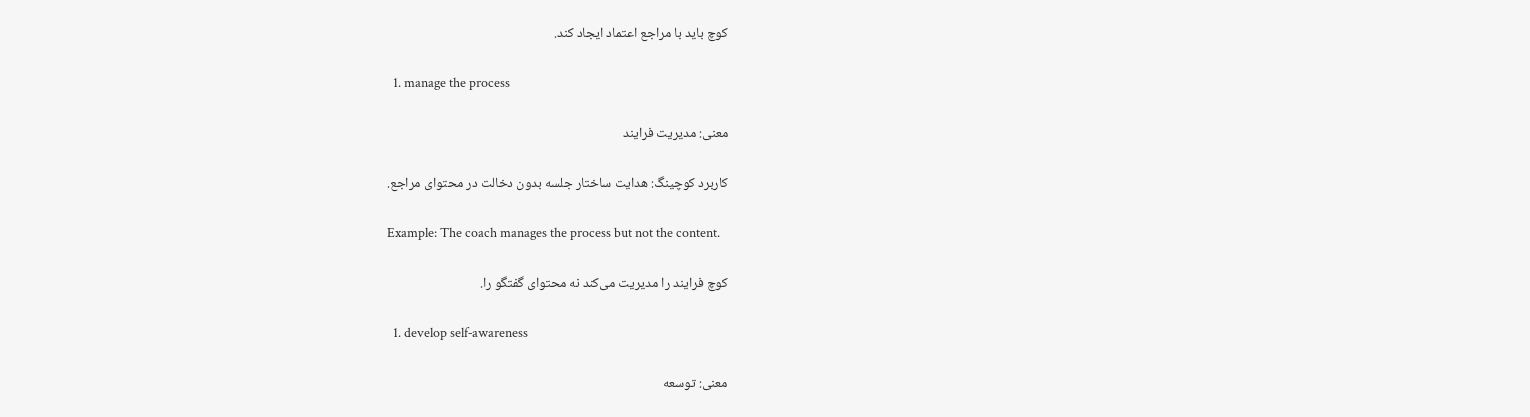کوچ باید با مراجع اعتماد ایجاد کند.

  1. manage the process

معنی: مدیریت فرایند

کاربرد کوچینگ: هدایت ساختار جلسه بدون دخالت در محتوای مراجع.

Example: The coach manages the process but not the content.

کوچ فرایند را مدیریت می‌کند نه محتوای گفتگو را.

  1. develop self‑awareness

معنی: توسعه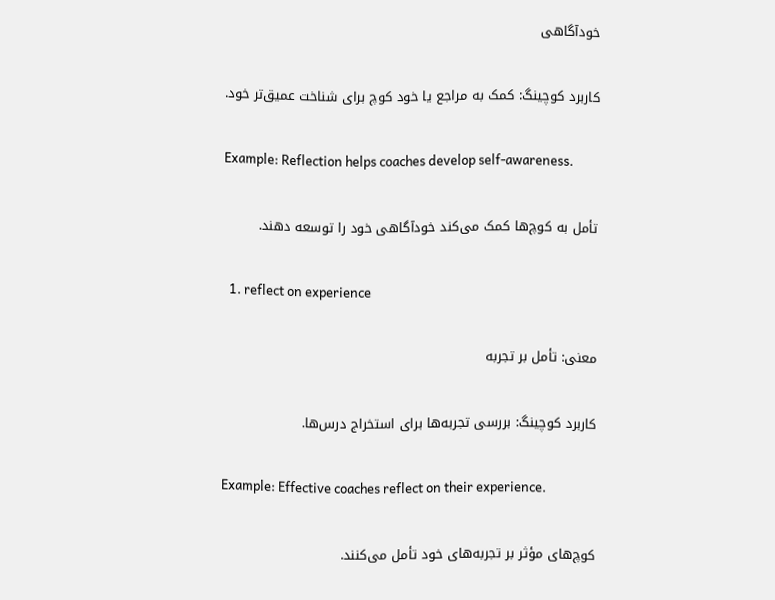خودآگاهی

کاربرد کوچینگ: کمک به مراجع یا خود کوچ برای شناخت عمیق‌تر خود.

Example: Reflection helps coaches develop self‑awareness.

تأمل به کوچ‌ها کمک می‌کند خودآگاهی خود را توسعه دهند.

  1. reflect on experience

معنی: تأمل بر تجربه

کاربرد کوچینگ: بررسی تجربه‌ها برای استخراج درس‌ها.

Example: Effective coaches reflect on their experience.

کوچ‌های مؤثر بر تجربه‌های خود تأمل می‌کنند.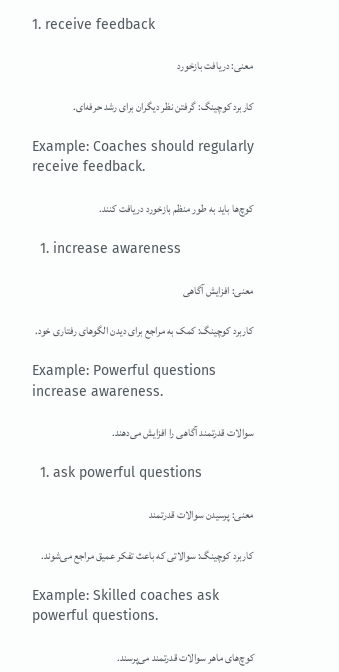1. receive feedback

معنی: دریافت بازخورد

کاربرد کوچینگ: گرفتن نظر دیگران برای رشد حرفه‌ای.

Example: Coaches should regularly receive feedback.

کوچ‌ها باید به طور منظم بازخورد دریافت کنند.

  1. increase awareness

معنی: افزایش آگاهی

کاربرد کوچینگ: کمک به مراجع برای دیدن الگوهای رفتاری خود.

Example: Powerful questions increase awareness.

سوالات قدرتمند آگاهی را افزایش می‌دهند.

  1. ask powerful questions

معنی: پرسیدن سوالات قدرتمند

کاربرد کوچینگ: سوالاتی که باعث تفکر عمیق مراجع می‌شوند.

Example: Skilled coaches ask powerful questions.

کوچ‌های ماهر سوالات قدرتمند می‌پرسند.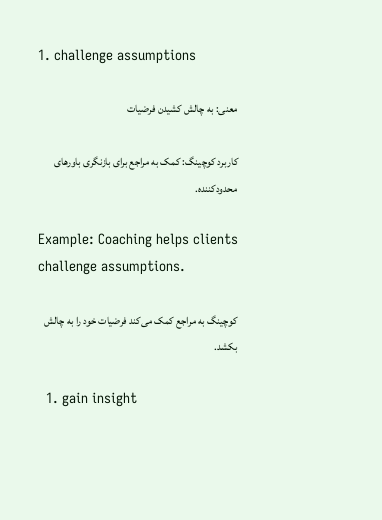1. challenge assumptions

معنی: به چالش کشیدن فرضیات

کاربرد کوچینگ: کمک به مراجع برای بازنگری باورهای محدودکننده.

Example: Coaching helps clients challenge assumptions.

کوچینگ به مراجع کمک می‌کند فرضیات خود را به چالش بکشد.

  1. gain insight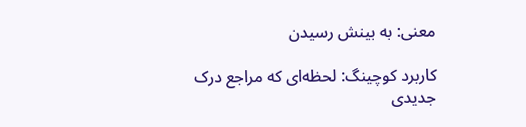معنی: به بینش رسیدن

کاربرد کوچینگ: لحظه‌ای که مراجع درک جدیدی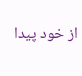از خود پیدا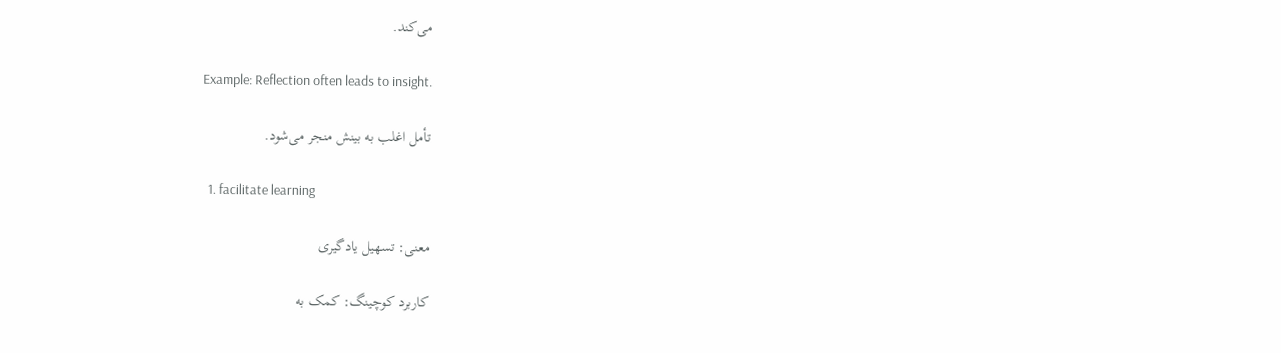می‌کند.

Example: Reflection often leads to insight.

تأمل اغلب به بینش منجر می‌شود.

  1. facilitate learning

معنی: تسهیل یادگیری

کاربرد کوچینگ: کمک به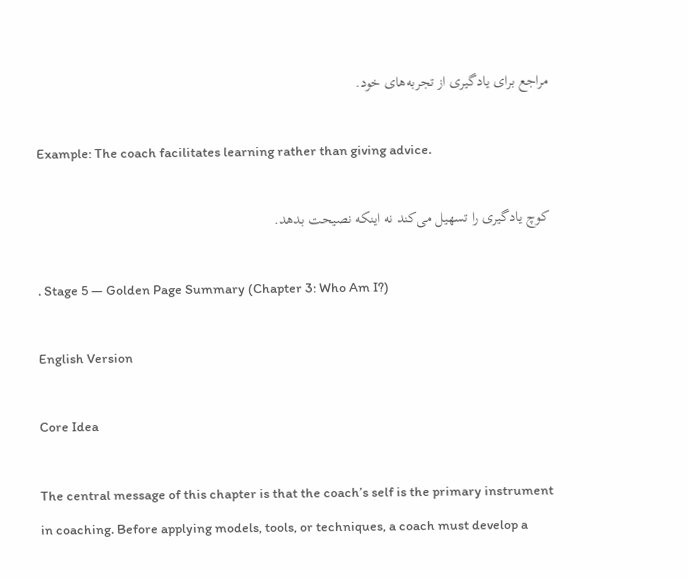مراجع برای یادگیری از تجربه‌های خود.

Example: The coach facilitates learning rather than giving advice.

کوچ یادگیری را تسهیل می‌کند نه اینکه نصیحت بدهد.

. Stage 5 — Golden Page Summary (Chapter 3: Who Am I?)

English Version

Core Idea

The central message of this chapter is that the coach’s self is the primary instrument in coaching. Before applying models, tools, or techniques, a coach must develop a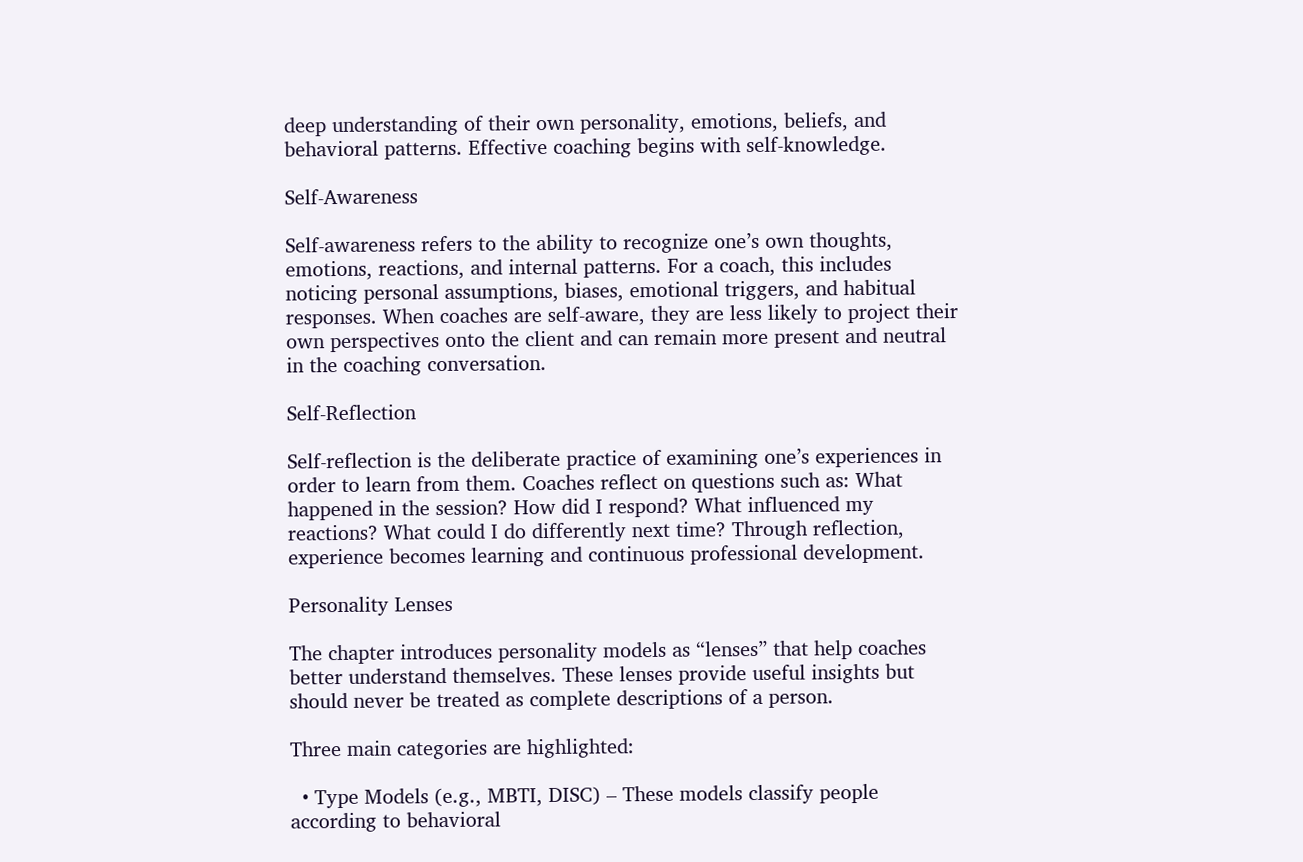deep understanding of their own personality, emotions, beliefs, and behavioral patterns. Effective coaching begins with self‑knowledge.

Self‑Awareness

Self‑awareness refers to the ability to recognize one’s own thoughts, emotions, reactions, and internal patterns. For a coach, this includes noticing personal assumptions, biases, emotional triggers, and habitual responses. When coaches are self‑aware, they are less likely to project their own perspectives onto the client and can remain more present and neutral in the coaching conversation.

Self‑Reflection

Self‑reflection is the deliberate practice of examining one’s experiences in order to learn from them. Coaches reflect on questions such as: What happened in the session? How did I respond? What influenced my reactions? What could I do differently next time? Through reflection, experience becomes learning and continuous professional development.

Personality Lenses

The chapter introduces personality models as “lenses” that help coaches better understand themselves. These lenses provide useful insights but should never be treated as complete descriptions of a person.

Three main categories are highlighted:

  • Type Models (e.g., MBTI, DISC) – These models classify people according to behavioral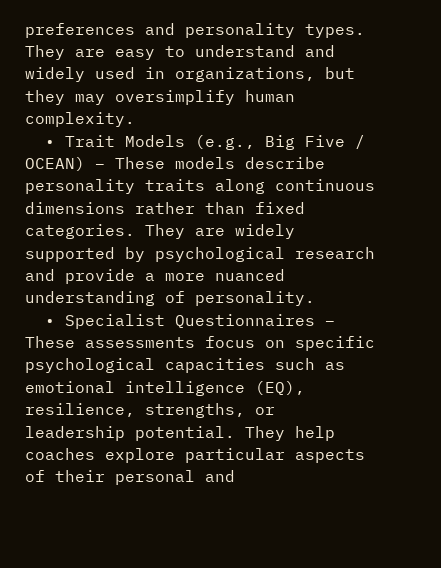preferences and personality types. They are easy to understand and widely used in organizations, but they may oversimplify human complexity.
  • Trait Models (e.g., Big Five / OCEAN) – These models describe personality traits along continuous dimensions rather than fixed categories. They are widely supported by psychological research and provide a more nuanced understanding of personality.
  • Specialist Questionnaires – These assessments focus on specific psychological capacities such as emotional intelligence (EQ), resilience, strengths, or leadership potential. They help coaches explore particular aspects of their personal and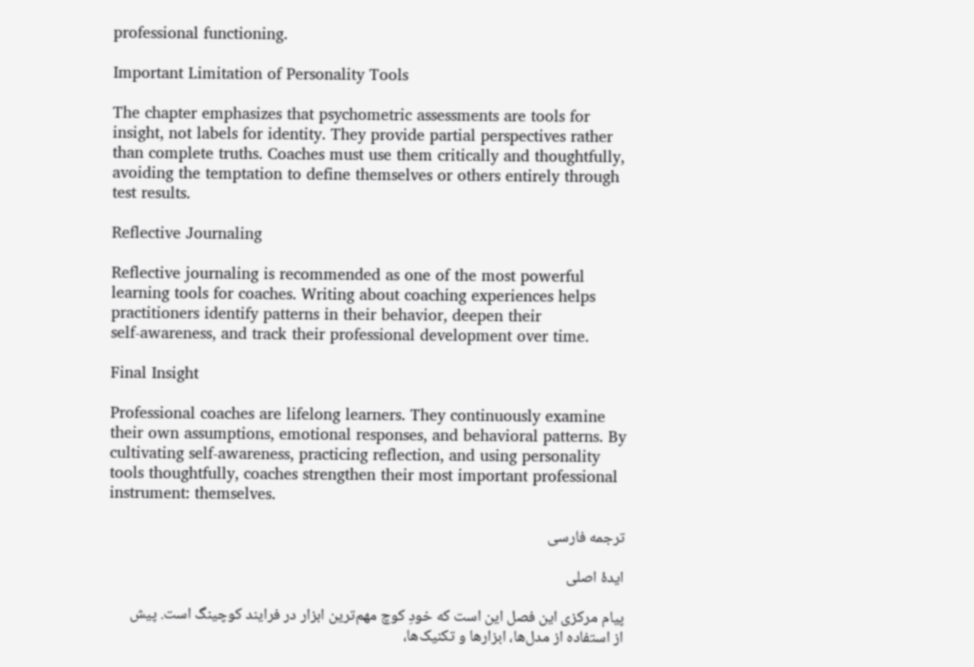professional functioning.

Important Limitation of Personality Tools

The chapter emphasizes that psychometric assessments are tools for insight, not labels for identity. They provide partial perspectives rather than complete truths. Coaches must use them critically and thoughtfully, avoiding the temptation to define themselves or others entirely through test results.

Reflective Journaling

Reflective journaling is recommended as one of the most powerful learning tools for coaches. Writing about coaching experiences helps practitioners identify patterns in their behavior, deepen their self‑awareness, and track their professional development over time.

Final Insight

Professional coaches are lifelong learners. They continuously examine their own assumptions, emotional responses, and behavioral patterns. By cultivating self‑awareness, practicing reflection, and using personality tools thoughtfully, coaches strengthen their most important professional instrument: themselves.

ترجمه فارسی

ایدهٔ اصلی

پیام مرکزی این فصل این است که خودِ کوچ مهم‌ترین ابزار در فرایند کوچینگ است. پیش از استفاده از مدل‌ها، ابزارها و تکنیک‌ها،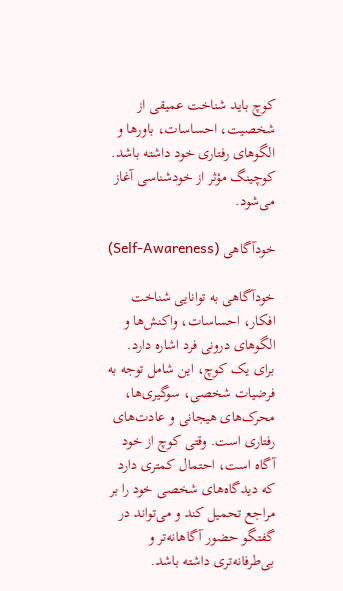کوچ باید شناخت عمیقی از شخصیت، احساسات، باورها و الگوهای رفتاری خود داشته باشد. کوچینگ مؤثر از خودشناسی آغاز می‌شود.

خودآگاهی (Self‑Awareness)

خودآگاهی به توانایی شناخت افکار، احساسات، واکنش‌ها و الگوهای درونی فرد اشاره دارد. برای یک کوچ، این شامل توجه به فرضیات شخصی، سوگیری‌ها، محرک‌های هیجانی و عادت‌های رفتاری است. وقتی کوچ از خود آگاه است، احتمال کمتری دارد که دیدگاه‌های شخصی خود را بر مراجع تحمیل کند و می‌تواند در گفتگو حضور آگاهانه‌تر و بی‌طرفانه‌تری داشته باشد.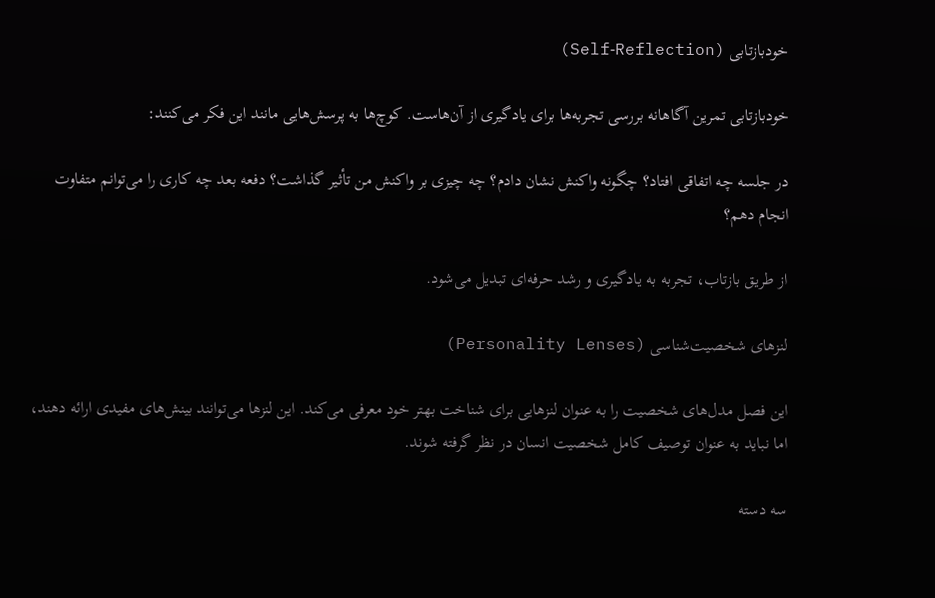خودبازتابی (Self‑Reflection)

خودبازتابی تمرین آگاهانه بررسی تجربه‌ها برای یادگیری از آن‌هاست. کوچ‌ها به پرسش‌هایی مانند این فکر می‌کنند:

در جلسه چه اتفاقی افتاد؟ چگونه واکنش نشان دادم؟ چه چیزی بر واکنش من تأثیر گذاشت؟ دفعه بعد چه کاری را می‌توانم متفاوت انجام دهم؟

از طریق بازتاب، تجربه به یادگیری و رشد حرفه‌ای تبدیل می‌شود.

لنزهای شخصیت‌شناسی (Personality Lenses)

این فصل مدل‌های شخصیت را به عنوان لنزهایی برای شناخت بهتر خود معرفی می‌کند. این لنزها می‌توانند بینش‌های مفیدی ارائه دهند، اما نباید به عنوان توصیف کامل شخصیت انسان در نظر گرفته شوند.

سه دسته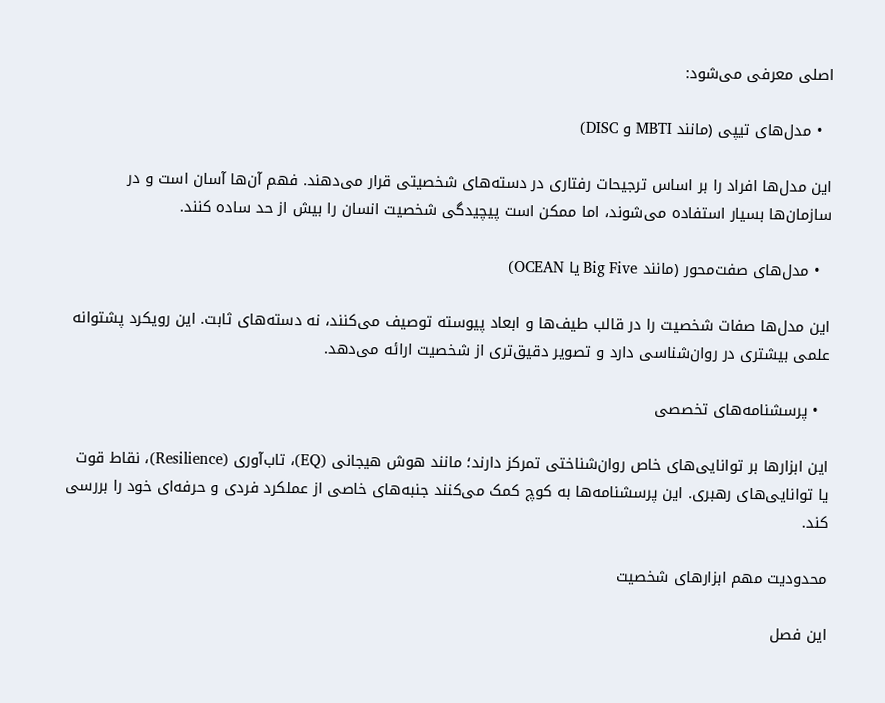اصلی معرفی می‌شود:

  • مدل‌های تیپی (مانند MBTI و DISC)

این مدل‌ها افراد را بر اساس ترجیحات رفتاری در دسته‌های شخصیتی قرار می‌دهند. فهم آن‌ها آسان است و در سازمان‌ها بسیار استفاده می‌شوند، اما ممکن است پیچیدگی شخصیت انسان را بیش از حد ساده کنند.

  • مدل‌های صفت‌محور (مانند Big Five یا OCEAN)

این مدل‌ها صفات شخصیت را در قالب طیف‌ها و ابعاد پیوسته توصیف می‌کنند، نه دسته‌های ثابت. این رویکرد پشتوانه علمی بیشتری در روان‌شناسی دارد و تصویر دقیق‌تری از شخصیت ارائه می‌دهد.

  • پرسشنامه‌های تخصصی

این ابزارها بر توانایی‌های خاص روان‌شناختی تمرکز دارند؛ مانند هوش هیجانی (EQ)، تاب‌آوری (Resilience)، نقاط قوت یا توانایی‌های رهبری. این پرسشنامه‌ها به کوچ کمک می‌کنند جنبه‌های خاصی از عملکرد فردی و حرفه‌ای خود را بررسی کند.

محدودیت مهم ابزارهای شخصیت

این فصل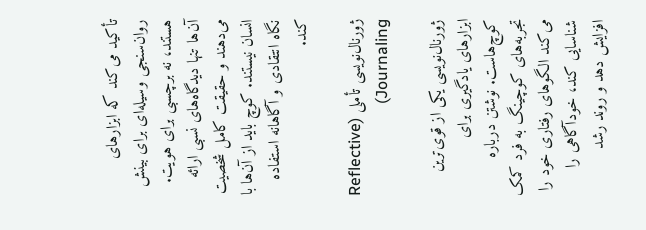تأکید می‌کند که ابزارهای روان‌سنجی وسیله‌ای برای بینش هستند، نه برچسبی برای هویت. آن‌ها تنها دیدگاه‌های نسبی ارائه می‌دهند و حقیقت کامل شخصیت انسان نیستند. کوچ باید از آن‌ها با نگاه انتقادی و آگاهانه استفاده کند.

ژورنال‌نویسی تأملی (Reflective Journaling)

ژورنال‌نویسی یکی از قوی‌ترین ابزارهای یادگیری برای کوچ‌هاست. نوشتن درباره تجربه‌های کوچینگ به فرد کمک می‌کند الگوهای رفتاری خود را شناسایی کند، خودآگاهی را افزایش دهد و روند رشد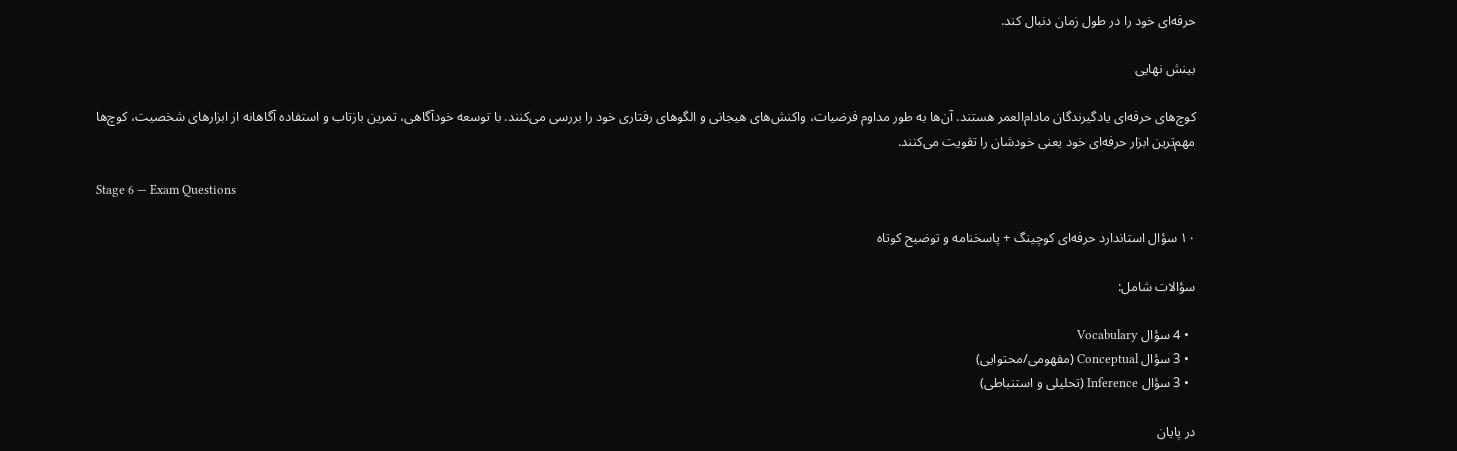حرفه‌ای خود را در طول زمان دنبال کند.

بینش نهایی

کوچ‌های حرفه‌ای یادگیرندگان مادام‌العمر هستند. آن‌ها به طور مداوم فرضیات، واکنش‌های هیجانی و الگوهای رفتاری خود را بررسی می‌کنند. با توسعه خودآگاهی، تمرین بازتاب و استفاده آگاهانه از ابزارهای شخصیت، کوچ‌ها مهم‌ترین ابزار حرفه‌ای خود یعنی خودشان را تقویت می‌کنند.

Stage 6 — Exam Questions

۱۰ سؤال استاندارد حرفه‌ای کوچینگ + پاسخنامه و توضیح کوتاه

سؤالات شامل:

  • 4 سؤال Vocabulary
  • 3 سؤال Conceptual (مفهومی/محتوایی)
  • 3 سؤال Inference (تحلیلی و استنباطی)

در پایان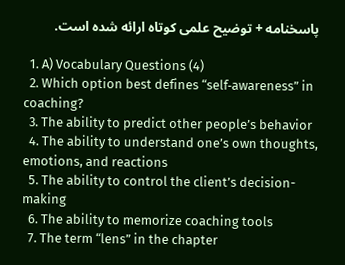پاسخنامه + توضیح علمی کوتاه ارائه شده است.

  1. A) Vocabulary Questions (4)
  2. Which option best defines “self‑awareness” in coaching?
  3. The ability to predict other people’s behavior
  4. The ability to understand one’s own thoughts, emotions, and reactions
  5. The ability to control the client’s decision-making
  6. The ability to memorize coaching tools
  7. The term “lens” in the chapter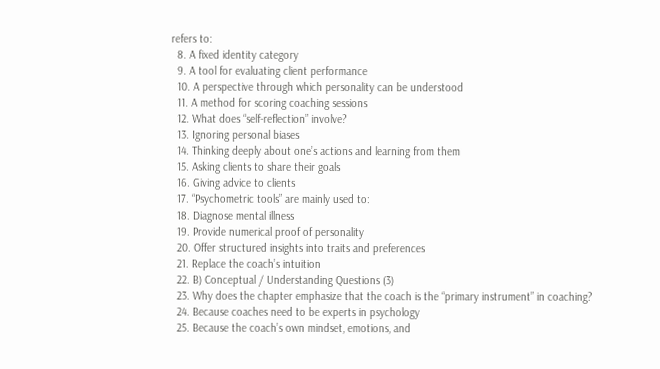refers to:
  8. A fixed identity category
  9. A tool for evaluating client performance
  10. A perspective through which personality can be understood
  11. A method for scoring coaching sessions
  12. What does “self‑reflection” involve?
  13. Ignoring personal biases
  14. Thinking deeply about one’s actions and learning from them
  15. Asking clients to share their goals
  16. Giving advice to clients
  17. “Psychometric tools” are mainly used to:
  18. Diagnose mental illness
  19. Provide numerical proof of personality
  20. Offer structured insights into traits and preferences
  21. Replace the coach’s intuition
  22. B) Conceptual / Understanding Questions (3)
  23. Why does the chapter emphasize that the coach is the “primary instrument” in coaching?
  24. Because coaches need to be experts in psychology
  25. Because the coach’s own mindset, emotions, and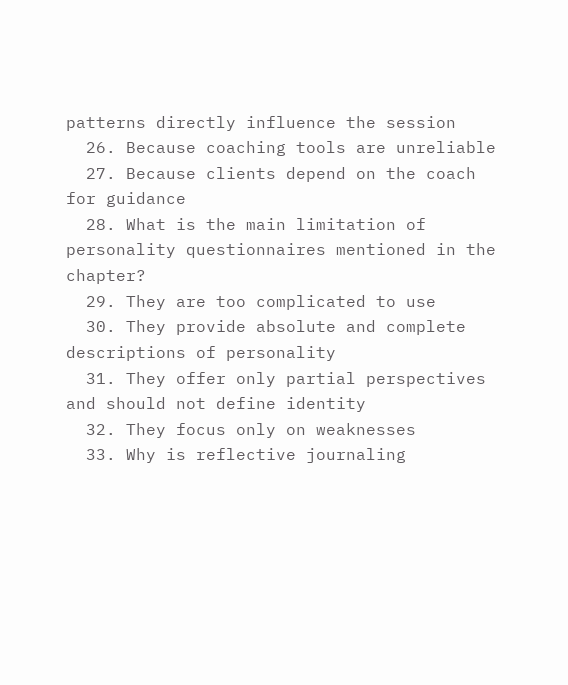patterns directly influence the session
  26. Because coaching tools are unreliable
  27. Because clients depend on the coach for guidance
  28. What is the main limitation of personality questionnaires mentioned in the chapter?
  29. They are too complicated to use
  30. They provide absolute and complete descriptions of personality
  31. They offer only partial perspectives and should not define identity
  32. They focus only on weaknesses
  33. Why is reflective journaling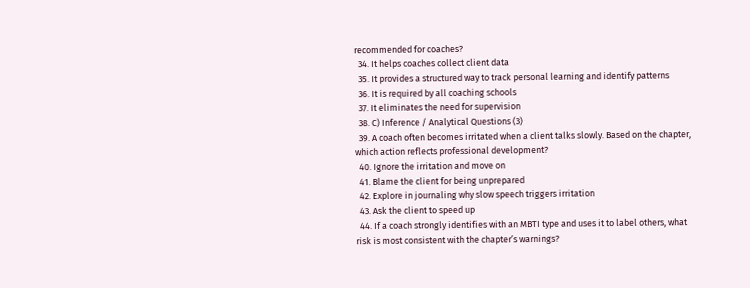recommended for coaches?
  34. It helps coaches collect client data
  35. It provides a structured way to track personal learning and identify patterns
  36. It is required by all coaching schools
  37. It eliminates the need for supervision
  38. C) Inference / Analytical Questions (3)
  39. A coach often becomes irritated when a client talks slowly. Based on the chapter, which action reflects professional development?
  40. Ignore the irritation and move on
  41. Blame the client for being unprepared
  42. Explore in journaling why slow speech triggers irritation
  43. Ask the client to speed up
  44. If a coach strongly identifies with an MBTI type and uses it to label others, what risk is most consistent with the chapter’s warnings?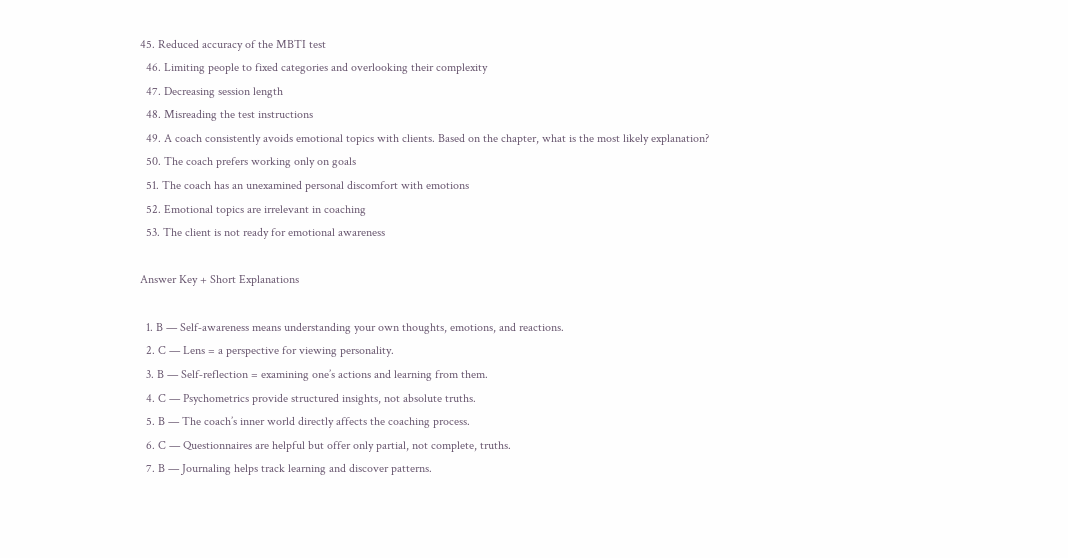45. Reduced accuracy of the MBTI test
  46. Limiting people to fixed categories and overlooking their complexity
  47. Decreasing session length
  48. Misreading the test instructions
  49. A coach consistently avoids emotional topics with clients. Based on the chapter, what is the most likely explanation?
  50. The coach prefers working only on goals
  51. The coach has an unexamined personal discomfort with emotions
  52. Emotional topics are irrelevant in coaching
  53. The client is not ready for emotional awareness

Answer Key + Short Explanations

  1. B — Self‑awareness means understanding your own thoughts, emotions, and reactions.
  2. C — Lens = a perspective for viewing personality.
  3. B — Self‑reflection = examining one’s actions and learning from them.
  4. C — Psychometrics provide structured insights, not absolute truths.
  5. B — The coach’s inner world directly affects the coaching process.
  6. C — Questionnaires are helpful but offer only partial, not complete, truths.
  7. B — Journaling helps track learning and discover patterns.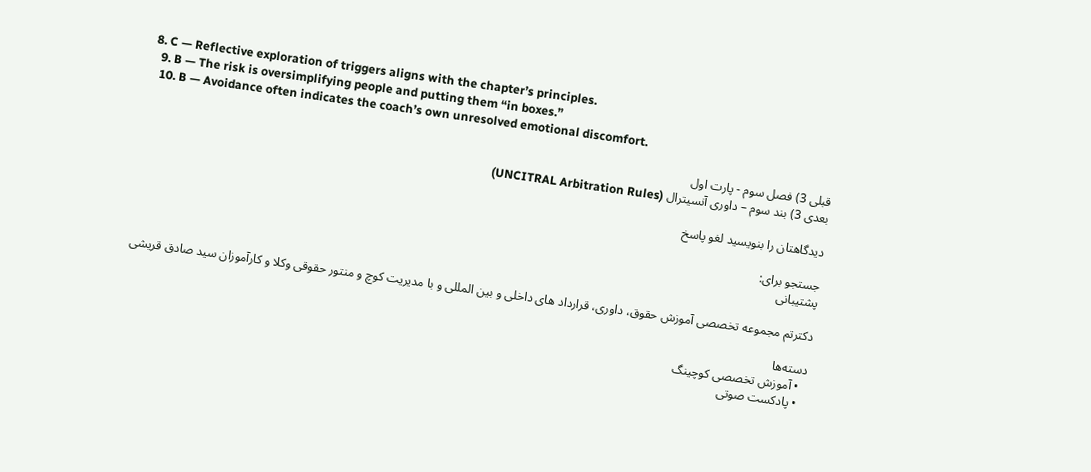8. C — Reflective exploration of triggers aligns with the chapter’s principles.
  9. B — The risk is oversimplifying people and putting them “in boxes.”
  10. B — Avoidance often indicates the coach’s own unresolved emotional discomfort.

قبلی 3) فصل سوم - پارت اول
بعدی 3) بند سوم – داوری آنسیترال (UNCITRAL Arbitration Rules)

دیدگاهتان را بنویسید لغو پاسخ

جستجو برای:
پشتیبانی

دکترتم مجموعه تخصصی آموزش حقوق، داوری، قرارداد های داخلی و بین المللی و با مدیریت کوچ و منتور حقوقی وکلا و کارآموزان سید صادق قریشی

دسته‌ها
  • آموزش تخصصی کوچینگ
  • پادکست صوتی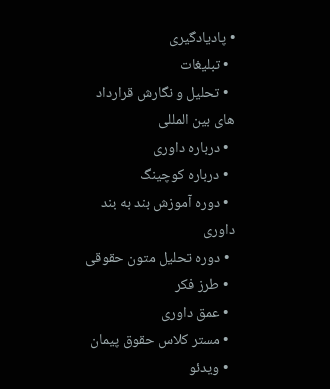• پادیادگیری
  • تبلیغات
  • تحلیل و نگارش قرارداد های بین المللی
  • درباره داوری
  • درباره کوچینگ
  • دوره آموزش بند به بند داوری
  • دوره تحلیل متون حقوقی
  • طرز فکر
  • عمق داوری
  • مستر کلاس حقوق پیمان
  • ویدئو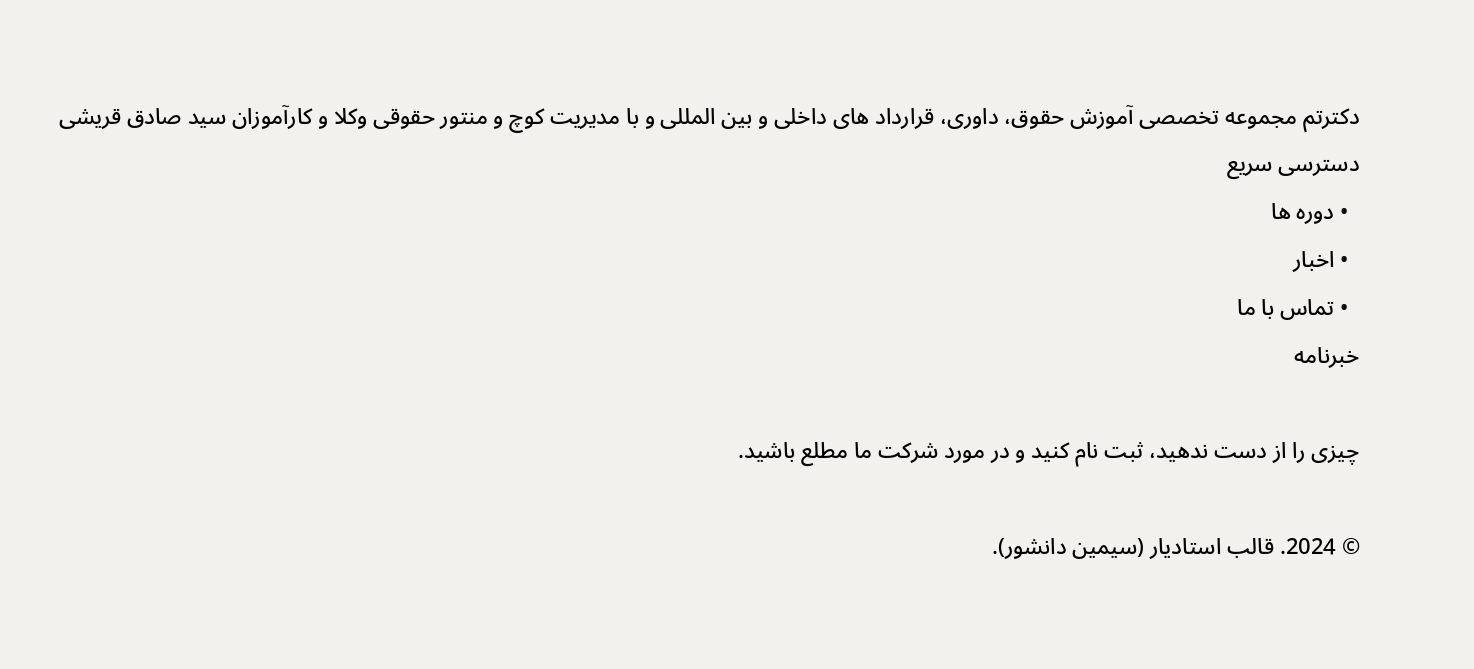دکترتم مجموعه تخصصی آموزش حقوق، داوری، قرارداد های داخلی و بین المللی و با مدیریت کوچ و منتور حقوقی وکلا و کارآموزان سید صادق قریشی
دسترسی سریع
  • دوره ها
  • اخبار
  • تماس با ما
خبرنامه

چیزی را از دست ندهید، ثبت نام کنید و در مورد شرکت ما مطلع باشید.

© 2024. قالب استادیار (سیمین دانشور).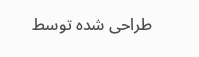طراحی شده توسط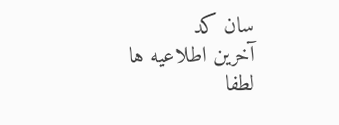سان کد
آخرین اطلاعیه ها
لطفا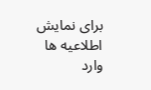برای نمایش اطلاعیه ها وارد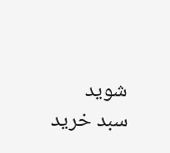شوید
سبد خرید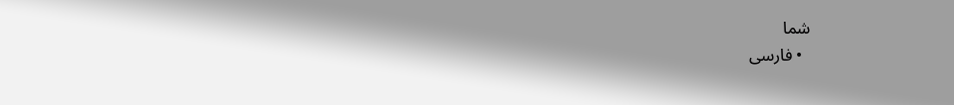شما
  • فارسی